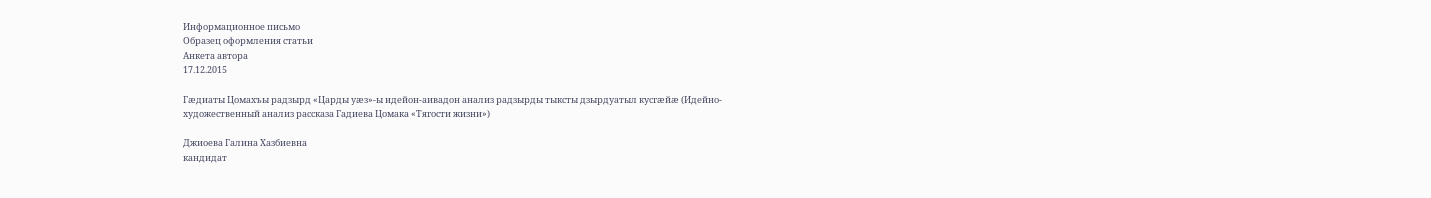Информационное письмо
Образец оформления статьи
Анкета автора
17.12.2015

Гæдиаты Цомахъы радзырд «Царды уæз»-ы идейон-аивадон анализ радзырды тыксты дзырдуатыл кусгæйæ (Идейно-художественный анализ рассказа Гадиева Цомака «Тягости жизни»)

Джиоева Галина Хазбиевна
кандидат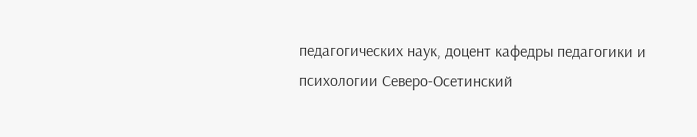педагогических наук, доцент кафедры педагогики и психологии Северо-Осетинский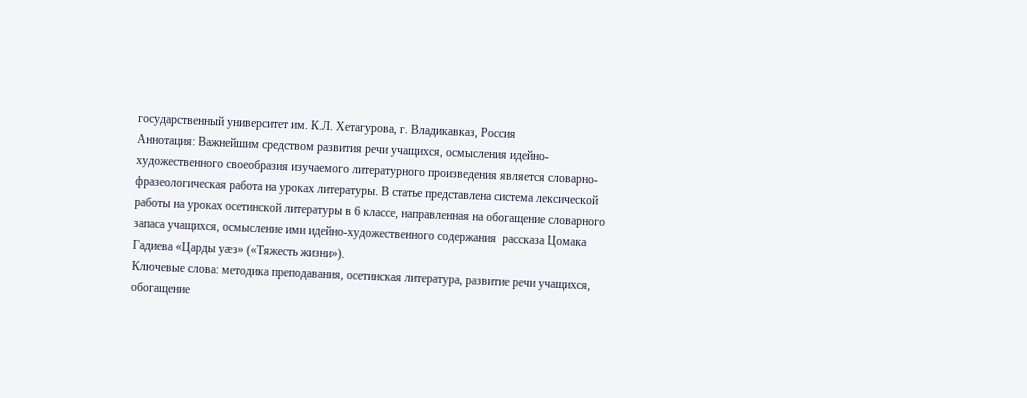государственный университет им. К.Л. Хетагурова, г. Владикавказ, Россия
Аннотация: Важнейшим средством развития речи учащихся, осмысления идейно-художественного своеобразия изучаемого литературного произведения является словарно-фразеологическая работа на уроках литературы. В статье представлена система лексической работы на уроках осетинской литературы в 6 классе, направленная на обогащение словарного запаса учащихся, осмысление ими идейно-художественного содержания  рассказа Цомака Гадиева «Царды уæз» («Тяжесть жизни»).
Ключевые слова: методика преподавания, осетинская литература, развитие речи учащихся, обогащение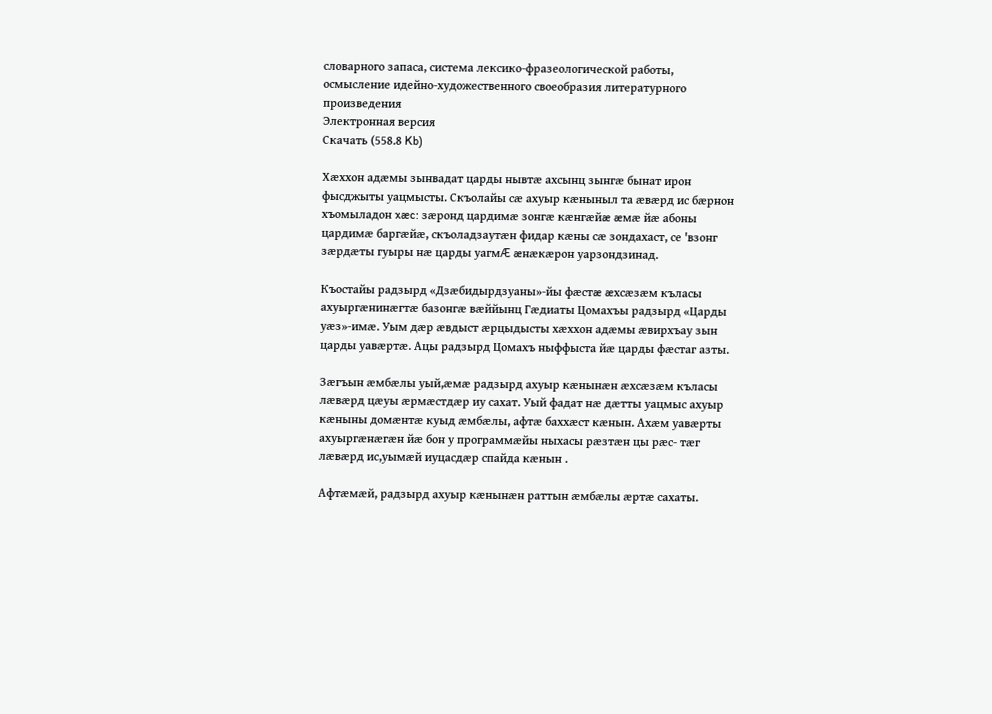словарного запаса, система лексико-фразеологической работы, осмысление идейно-художественного своеобразия литературного произведения
Электронная версия
Скачать (558.8 Kb)

Хæххон адæмы зынвадат царды нывтæ ахсынц зынгæ бынат ирон фысджыты уацмысты. Скъолайы сæ ахуыр кæныныл та æвæрд ис бæрнон хъомыладон xæc: зæронд цардимæ зонгæ кæнгæйæ æмæ йæ абоны цардимæ баргæйæ, скъоладзаутæн фидар кæны сæ зондахаст, се 'взонг зæрдæты гуыры нæ царды уагмÆ æнæкæрон уарзондзинад.

Къостайы радзырд «Дзæбидырдзуаны»-йы фæстæ æхсæзæм къласы ахуыргæнинæгтæ базонгæ вæййынц Гæдиаты Цомахъы радзырд «Царды уæз»-имæ. Уым дæр æвдыст æрцыдысты хæххон адæмы æвирхъау зын царды уавæртæ. Ацы радзырд Цомахъ ныффыста йæ царды фæстаг азты.

Зæгъын æмбæлы уый,æмæ радзырд ахуыр кæнынæн æхсæзæм къласы лæвæрд цæуы æрмæстдæр иу сахат. Уый фадат нæ дæтты уацмыс ахуыр кæныны домæнтæ куыд æмбæлы, афтæ баххæст кæнын. Ахæм уавæрты ахуыргæнæгæн йæ бон у программæйы ныхасы рæзтæн цы рæс- тæг лæвæрд ис,уымæй иуцасдæр спайда кæнын .

Афтæмæй, радзырд ахуыр кæнынæн раттын æмбæлы æртæ сахаты.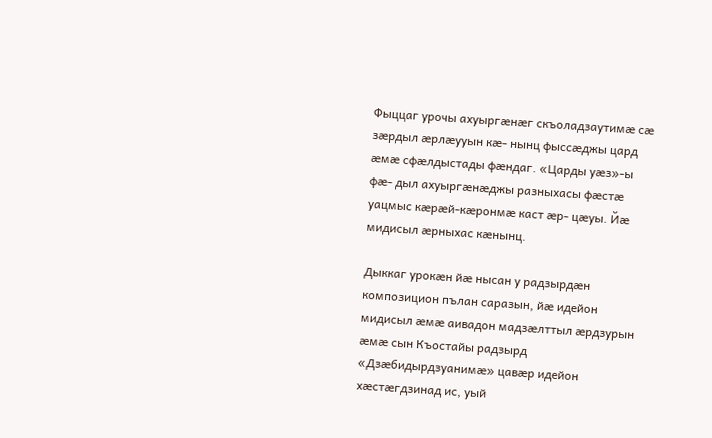Фыццаг урочы ахуыргæнæг скъоладзаутимæ сæ зæрдыл æрлæууын кæ- нынц фыссæджы цард æмæ сфæлдыстады фæндaг. «Царды уæз»-ы фæ- дыл ахуыргæнæджы разныхасы фæстæ уацмыс кæрæй-кæронмæ каст æр- цæуы. Йæ мидисыл æрныхас кæнынц.

Дыккаг урокæн йæ нысан у радзырдæн композицион пълан саразын, йæ идейон мидисыл æмæ аивадон мадзæлттыл æрдзурын æмæ сын Къостайы радзырд «Дзæбидырдзуанимæ» цавæр идейон хæстæгдзинад ис, уый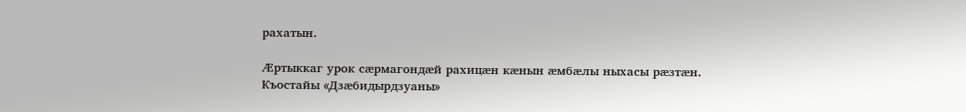рахатын.

Æртыккаг урок сæрмагондæй рахицæн кæнын æмбæлы ныхасы рæзтæн. Къостайы «Дзæбидырдзуаны»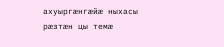ахуыргæнгæйæ ныхасы рæзтæн цы темæ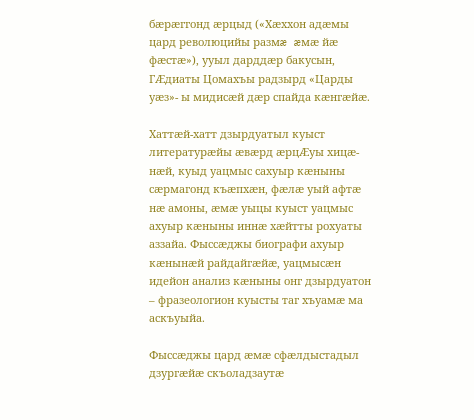бæрæггонд æрцыд («Хæххон адæмы цард революцийы размæ æмæ йæ фæстæ»), ууыл дарддæр бакусын, ГÆдиаты Цомахъы радзырд «Царды уæз»- ы мидисæй дæр спайда кæнгæйæ.

Хаттæй-хатт дзырдуатыл куыст литературæйы æвæрд æрцÆуы хицæ- нæй, куыд уацмыс сахуыр кæныны сæрмагонд къæпхæн, фæлæ уый афтæ нæ амоны, æмæ уыцы куыст уацмыс ахуыр кæныны иннæ хæйтты рохуаты аззайа. Фыссæджы биографи ахуыр кæнынæй райдайгæйæ, уацмысæн идейон анализ кæныны онг дзырдуатон – фразеологион куысты таг хъуамæ ма аскъуыйа.

Фыссæджы цард æмæ сфæлдыстадыл дзургæйæ скъоладзаутæ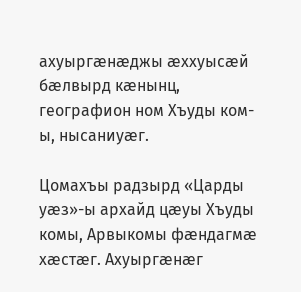ахуыргæнæджы æххуысæй бæлвырд кæнынц, географион ном Хъуды ком-ы, нысаниуæг.

Цомахъы радзырд «Царды уæз»-ы архайд цæуы Хъуды комы, Арвыкомы фæндагмæ хæстæг. Ахуыргæнæг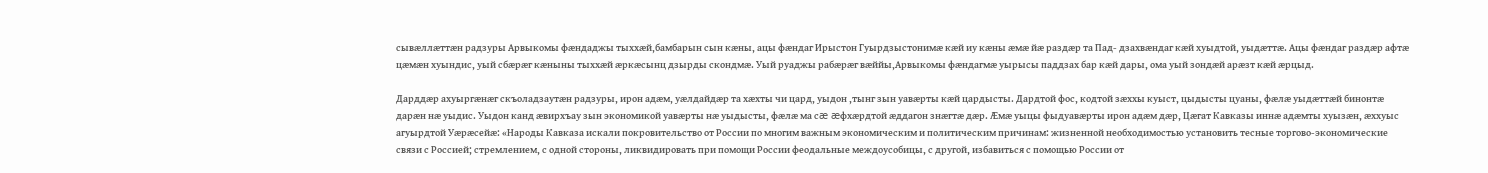сывæллæттæн радзуры Арвыкомы фæндаджы тыххæй,бамбарын сын кæны, ацы фæндаг Ирыстон Гуырдзыстонимæ кæй иу кæны æмæ йæ раздæр та Пад- дзахвæндаг кæй хуыдтой, уыдæттæ. Ацы фæндаг раздæр афтæ цæмæн хуындис, уый сбæрæг кæныны тыххæй æркæсынц дзырды скондмæ. Уый руаджы рабæрæг вæййы,Арвыкомы фæндагмæ уырысы паддзах бар кæй дары, ома уый зондæй арæзт кæй æрцыд.

Дарддæр ахуыргæнæг скъоладзаутæн радзуры, ирон адæм, уæлдайдæр та хæхты чи цард, уыдон ,тынг зын уавæрты кæй цардысты. Дардтой фос, кодтой зæххы куыст, цыдысты цуаны, фæлæ уыдæттæй бинонтæ дарæн нæ уыдис. Уыдон канд æвирхъау зын экономикой уавæрты нæ уыдысты, фæлæ ма сæ æфхæрдтой æддагон знæгтæ дæр. Æмæ уыцы фыдуавæрты ирон адæм дæр, Цæгат Кавказы иннæ адæмты хуызæн, æххуыс агуырдтой Уæрæсейæ: «Народы Кавказа искали покровительство от России по многим важным экономическим и политическим причинам: жизненной необходимостью установить тесные торгово-экономические связи с Россией; стремлением, с одной стороны, ликвидировать при помощи России феодальные междоусобицы, с другой, избавиться с помощью России от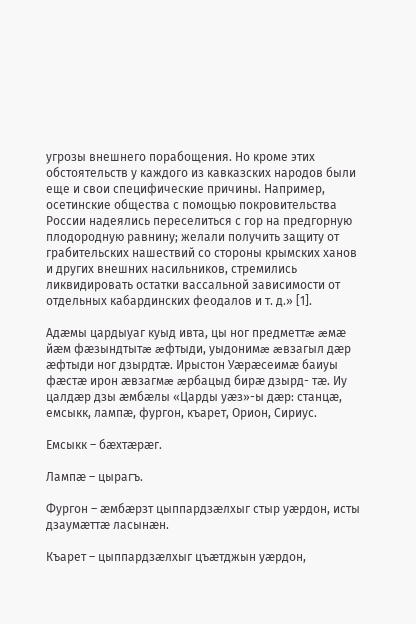угрозы внешнего порабощения. Но кроме этих обстоятельств у каждого из кавказских народов были еще и свои специфические причины. Например, осетинские общества с помощью покровительства России надеялись переселиться с гор на предгорную плодородную равнину; желали получить защиту от грабительских нашествий со стороны крымских ханов и других внешних насильников, стремились ликвидировать остатки вассальной зависимости от отдельных кабардинских феодалов и т. д.» [1].

Адæмы цардыуаг куыд ивта, цы ног предметтæ æмæ йæм фæзындтытæ æфтыди, уыдонимæ æвзагыл дæр æфтыди ног дзырдтæ. Ирыстон Уæрæсеимæ баиуы фæстæ ирон æвзагмæ æрбацыд бирæ дзырд- тæ. Иу цалдæр дзы æмбæлы «Царды уæз»-ы дæр: станцæ, емсыкк, лампæ, фургон, къарет, Орион, Сириус.

Емсыкк – бæхтæрæг.

Лампæ – цырагъ.

Фургон – æмбæрзт цыппардзæлхыг стыр уæрдон, исты дзаумæттæ ласынæн.

Къарет – цыппардзæлхыг цъæтджын уæрдон,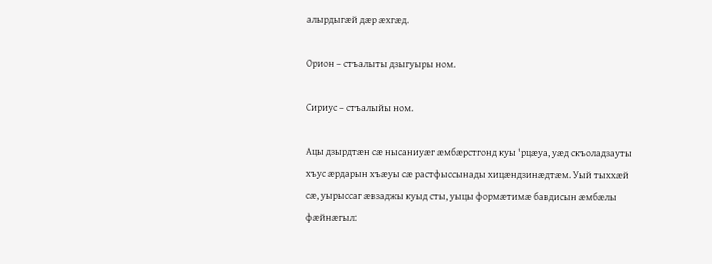алырдыгæй дæр æхгæд.

Орион – стъалыты дзыгуыры ном.

Сириус – стъалыйы ном.

Ацы дзырдтæн сæ нысаниуæг æмбæрстгонд куы 'рцæуа, уæд скъоладзауты хъус æрдарын хъæуы сæ растфыссынады хицæндзинæдтæм. Уый тыххæй сæ, уырыссаг æвзаджы куыд сты, уыцы формæтимæ бавдисын æмбæлы фæйнæгыл: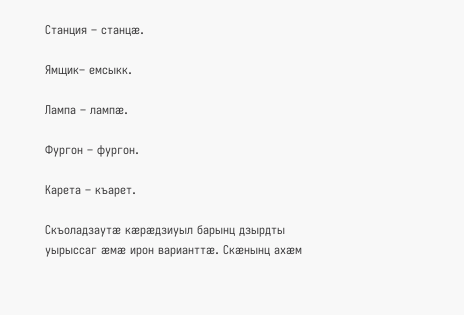Станция – станцæ.

Ямщик– емсыкк.

Лампа – лампæ.

Фургон – фургон.

Карета – къарет.

Скъоладзаутæ кæрæдзиуыл барынц дзырдты уырыссаг æмæ ирон варианттæ. Скæнынц ахæм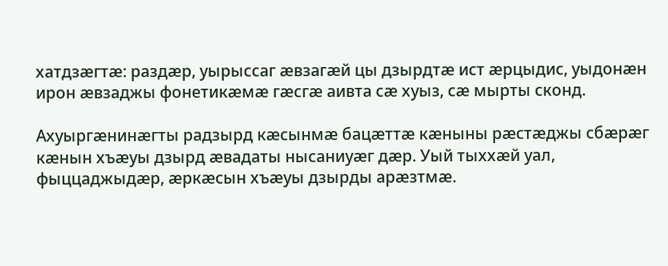хатдзæгтæ: раздæр, уырыссаг æвзагæй цы дзырдтæ ист æрцыдис, уыдонæн ирон æвзаджы фонетикæмæ гæсгæ аивта сæ хуыз, сæ мырты сконд.

Ахуыргæнинæгты радзырд кæсынмæ бацæттæ кæныны рæстæджы сбæрæг кæнын хъæуы дзырд æвадаты нысаниуæг дæр. Уый тыххæй уал, фыццаджыдæр, æркæсын хъæуы дзырды арæзтмæ.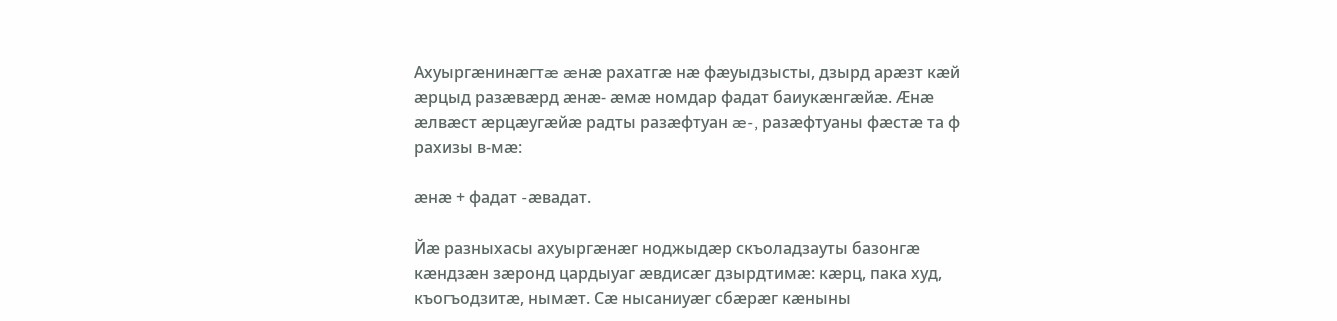Ахуыргæнинæгтæ æнæ рахатгæ нæ фæуыдзысты, дзырд арæзт кæй æрцыд разæвæрд æнæ- æмæ номдар фадат баиукæнгæйæ. Æнæ æлвæст æрцæугæйæ радты разæфтуан æ-, разæфтуаны фæстæ та ф рахизы в-мæ:

æнæ + фадат -æвадат.

Йæ разныхасы ахуыргæнæг ноджыдæр скъоладзауты базонгæ кæндзæн зæронд цардыуаг æвдисæг дзырдтимæ: кæрц, пака худ, къогъодзитæ, нымæт. Сæ нысаниуæг сбæрæг кæныны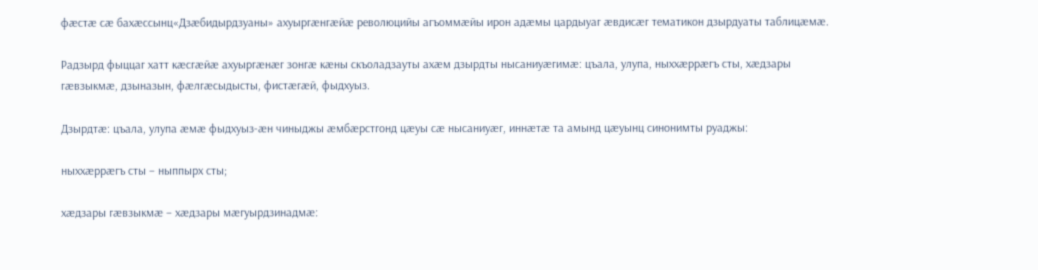фæстæ сæ бахæссынц«Дзæбидырдзуаны» ахуыргæнгæйæ революцийы агъоммæйы ирон адæмы цардыуаг æвдисæг тематикон дзырдуаты таблицæмæ.

Радзырд фыццаг хатт кæсгæйæ ахуыргæнæг зонгæ кæны скъоладзауты ахæм дзырдты нысаниуæгимæ: цъала, улупа, ныххæррæгъ сты, хæдзары гæвзыкмæ, дзыназын, фæлгæсыдысты, фистæгæй, фыдхуыз.

Дзырдтæ: цъала, улупа æмæ фыдхуыз-æн чиныджы æмбæрстгонд цæуы сæ нысаниуæг, иннæтæ та амынд цæуынц синонимты руаджы:

ныххæррæгъ сты – ныппырх сты;

хæдзары гæвзыкмæ – хæдзары мæгуырдзинадмæ: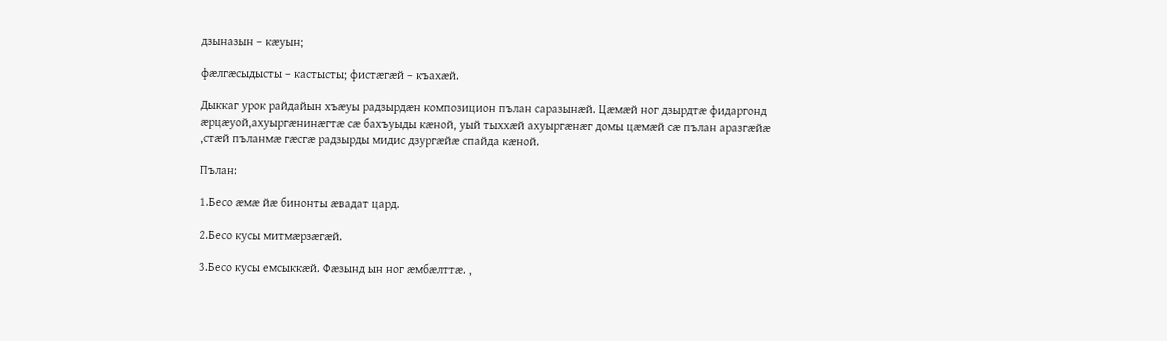дзыназын – кæуын;

фæлгæсыдысты – кастысты; фистæгæй – къахæй.

Дыккаг урок райдайын хъæуы радзырдæн композицион пълан саразынæй. Цæмæй ног дзырдтæ фидаргонд æрцæуой,ахуыргæнинæгтæ сæ бахъуыды кæной, уый тыххæй ахуыргæнæг домы цæмæй сæ пълан аразгæйæ ,стæй пъланмæ гæсгæ радзырды мидис дзургæйæ спайда кæной.

Пълан:

1.Бесо æмæ йæ бинонты æвадат цард.

2.Бесо кусы митмæрзæгæй.

3.Бесо кусы емсыккæй. Фæзынд ын ног æмбæлттæ. ,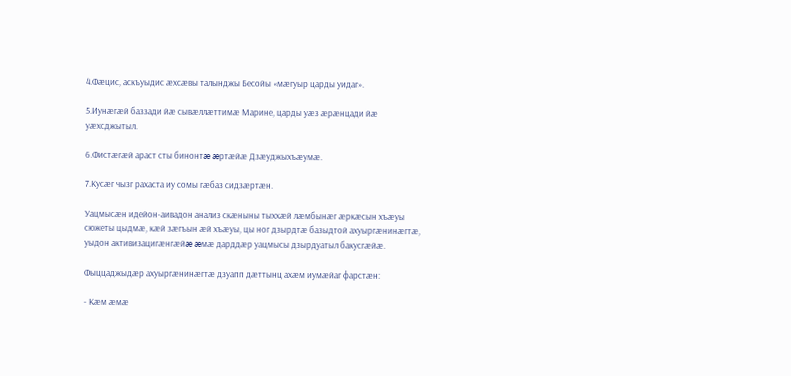4.Фæцис, аскъуыдис æхсæвы талынджы Бесойы «мæгуыр царды уидаг».

5.Иунæгæй баззади йæ сывæллæттимæ Марине, царды уæз æрæнцади йæ уæхсджытыл.

6.Фистæгæй араст сты бинонтæ æртæйæ Дзæуджыхъæумæ.

7.Кусæг чызг рахаста иу сомы гæбаз сидзæртæн.

Уацмысæн идейон-аивадон анализ скæныны тыххæй лæмбынæг æркæсын хъæуы сюжеты цыдмæ, кæй зæгъын æй хъæуы, цы ног дзырдтæ базыдтой ахуыргæнинæгтæ, уыдон активизацигæнгæйæ æмæ дарддæр уацмысы дзырдуатыл бакусгæйæ.

Фыццаджыдæр ахуыргæнинæгтæ дзуапп дæттынц ахæм иумæйаг фарстæн:

- Кæм æмæ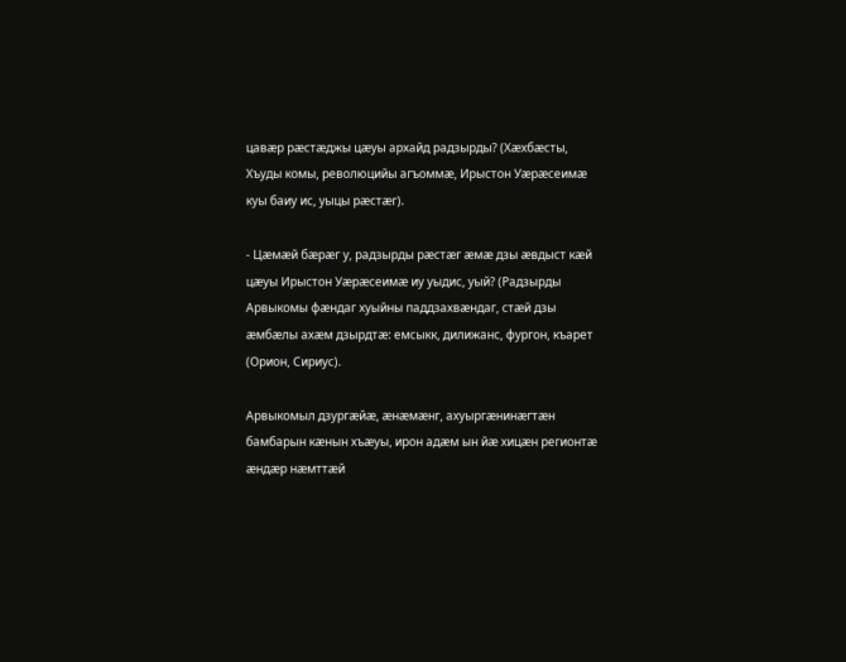цавæр рæстæджы цæуы архайд радзырды? (Хæхбæсты, Хъуды комы, революцийы агъоммæ, Ирыстон Уæрæсеимæ куы баиу ис, уыцы рæстæг).

- Цæмæй бæрæг у, радзырды рæстæг æмæ дзы æвдыст кæй цæуы Ирыстон Уæрæсеимæ иу уыдис, уый? (Радзырды Арвыкомы фæндаг хуыйны паддзахвæндаг, стæй дзы æмбæлы ахæм дзырдтæ: емсыкк, дилижанс, фургон, къарет (Орион, Сириус).

Арвыкомыл дзургæйæ, æнæмæнг, ахуыргæнинæгтæн бамбарын кæнын хъæуы, ирон адæм ын йæ хицæн регионтæ æндæр нæмттæй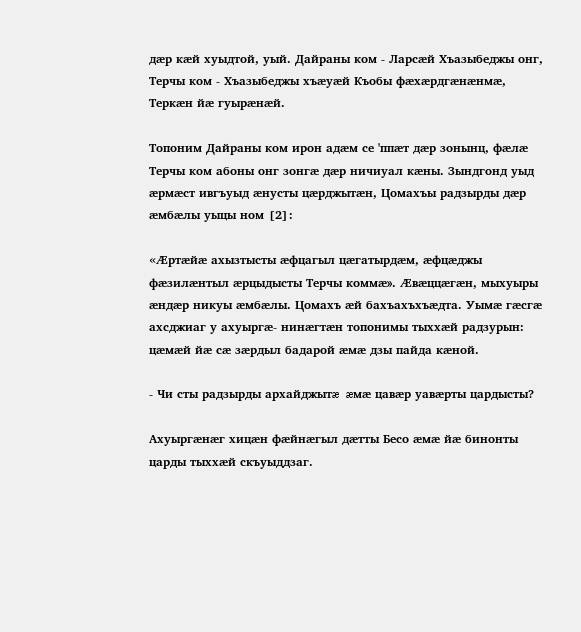дæр кæй хуыдтой, уый. Дайраны ком - Ларсæй Хъазыбеджы онг, Терчы ком - Хъазыбеджы хъæуæй Къобы фæхæрдгæнæнмæ, Теркæн йæ гуырæнæй.

Топоним Дайраны ком ирон адæм се 'ппæт дæр зонынц, фæлæ Терчы ком абоны онг зонгæ дæр ничиуал кæны. Зындгонд уыд æрмæст ивгъуыд æнусты цæрджытæн, Цомахъы радзырды дæр æмбæлы уыцы ном [2]:

«Æртæйæ ахызтысты æфцагыл цæгатырдæм, æфцæджы фæзилæнтыл æрцыдысты Терчы коммæ». Æвæццæгæн, мыхуыры æндæр никуы æмбæлы. Цомахъ æй бахъахъхъæдта. Уымæ гæсгæ ахсджиаг у ахуыргæ- нинæгтæн топонимы тыххæй радзурын: цæмæй йæ сæ зæрдыл бадарой æмæ дзы пайда кæной.

- Чи сты радзырды архайджытæ æмæ цавæр уавæрты цардысты?

Ахуыргæнæг хицæн фæйнæгыл дæтты Бесо æмæ йæ бинонты царды тыххæй скъуыддзаг.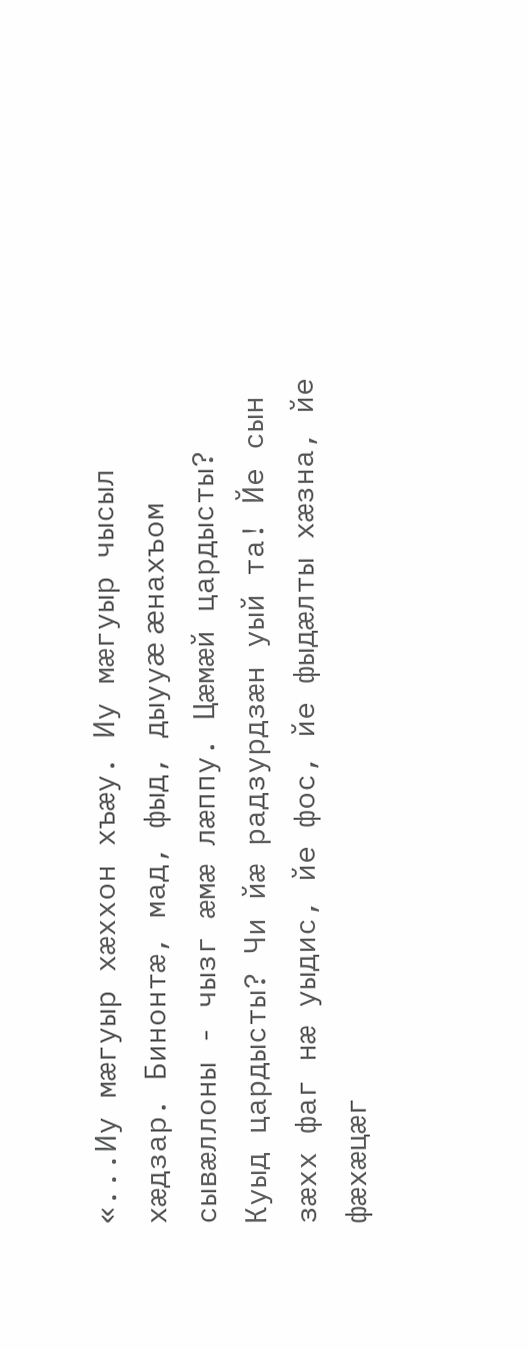«...Иу мæгуыр хæххон хъæу. Иу мæгуыр чысыл хæдзар. Бинонтæ, мад, фыд, дыууæ æнахъом сывæллоны - чызг æмæ лæппу. Цæмæй цардысты? Куыд цардысты? Чи йæ радзурдзæн уый та! Йе сын зæхх фаг нæ уыдис, йе фос, йе фыдæлты хæзна, йе фæхæцæг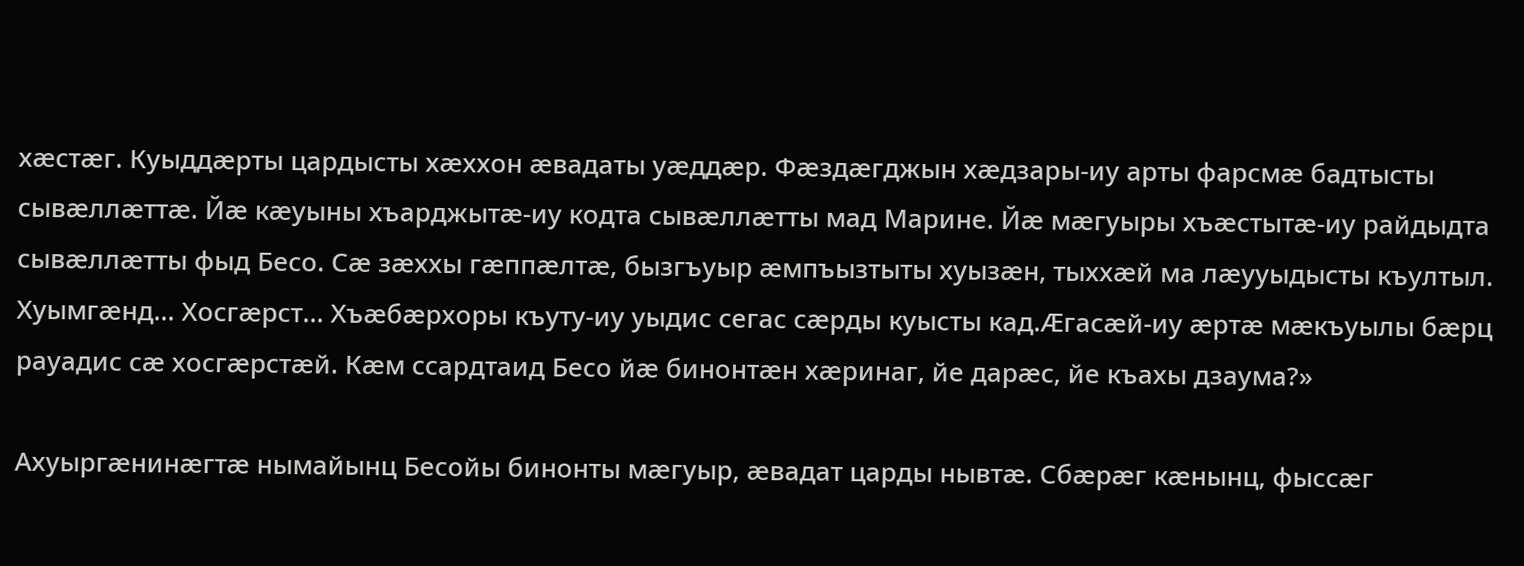хæстæг. Куыддæрты цардысты хæххон æвадаты уæддæр. Фæздæгджын хæдзары-иу арты фарсмæ бадтысты сывæллæттæ. Йæ кæуыны хъарджытæ-иу кодта сывæллæтты мад Марине. Йæ мæгуыры хъæстытæ-иу райдыдта сывæллæтты фыд Бесо. Сæ зæххы гæппæлтæ, бызгъуыр æмпъызтыты хуызæн, тыххæй ма лæууыдысты къултыл. Хуымгæнд... Хосгæрст... Хъæбæрхоры къуту-иу уыдис сегас сæрды куысты кад.Æгасæй-иу æртæ мæкъуылы бæрц рауадис сæ хосгæрстæй. Кæм ссардтаид Бесо йæ бинонтæн хæринаг, йе дарæс, йе къахы дзаума?»

Ахуыргæнинæгтæ нымайынц Бесойы бинонты мæгуыр, æвадат царды нывтæ. Сбæрæг кæнынц, фыссæг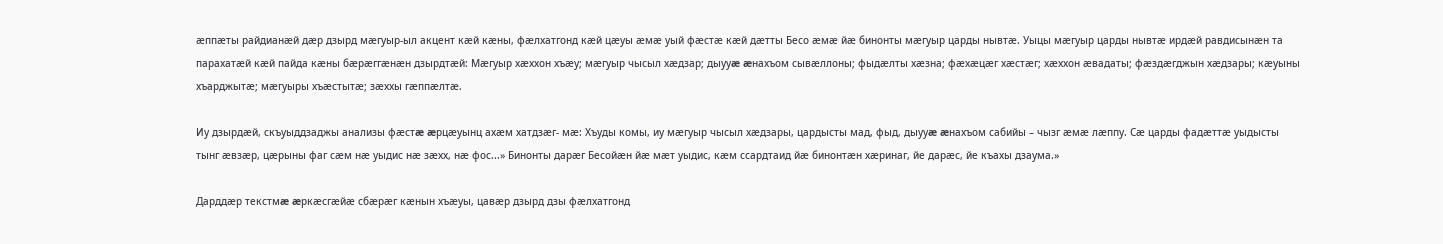æппæты райдианæй дæр дзырд мæгуыр-ыл акцент кæй кæны, фæлхатгонд кæй цæуы æмæ уый фæстæ кæй дæтты Бесо æмæ йæ бинонты мæгуыр царды нывтæ. Уыцы мæгуыр царды нывтæ ирдæй равдисынæн та парахатæй кæй пайда кæны бæрæггæнæн дзырдтæй: Мæгуыр хæххон хъæу; мæгуыр чысыл хæдзар; дыууæ æнахъом сывæллоны; фыдæлты хæзна; фæхæцæг хæстæг; хæххон æвадаты; фæздæгджын хæдзары; кæуыны хъарджытæ; мæгуыры хъæстытæ; зæххы гæппæлтæ.

Иу дзырдæй, скъуыддзаджы анализы фæстæ æрцæуынц ахæм хатдзæг- мæ: Хъуды комы, иу мæгуыр чысыл хæдзары, цардысты мад, фыд, дыууæ æнахъом сабийы – чызг æмæ лæппу. Сæ царды фадæттæ уыдысты тынг æвзæр, цæрыны фаг сæм нæ уыдис нæ зæхх, нæ фос...» Бинонты дарæг Бесойæн йæ мæт уыдис, кæм ссардтаид йæ бинонтæн хæринаг, йе дарæс, йе къахы дзаума.»

Дарддæр текстмæ æркæсгæйæ сбæрæг кæнын хъæуы, цавæр дзырд дзы фæлхатгонд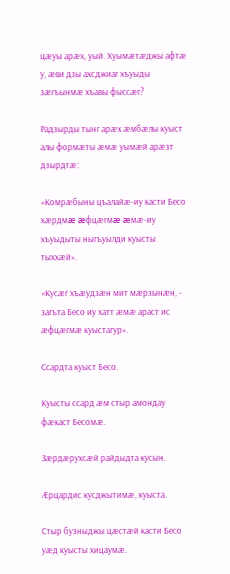цæуы арæх, уый. Хуымæтæджы афтæ у, æви дзы ахсджиаг хъуыды зæгъынмæ хъавы фыссæг?

Радзырды тынг арæх æмбæлы куыст алы формæты æмæ уымæй арæзт дзырдтæ:

«Комрæбыны цъалайæ-иу касти Бесо хæрдмæ æфцæгмæ æмæ-иу хъуыдыты ныгъуылди куысты тыххæй».

«Кусæг хъæудзæн мит мæрзынæн, - загъта Бесо иу хатт æмæ араст ис æфцæгмæ куыстагур».

Ссардта куыст Бесо.

Куысты ссард æм стыр амондау фæкаст Бесомæ.

Зæрдæрухсæй райдыдта кусын.

Æрцардис кусджытимæ, куыста.

Стыр бузныджы цæстæй касти Бесо уæд куысты хицаумæ.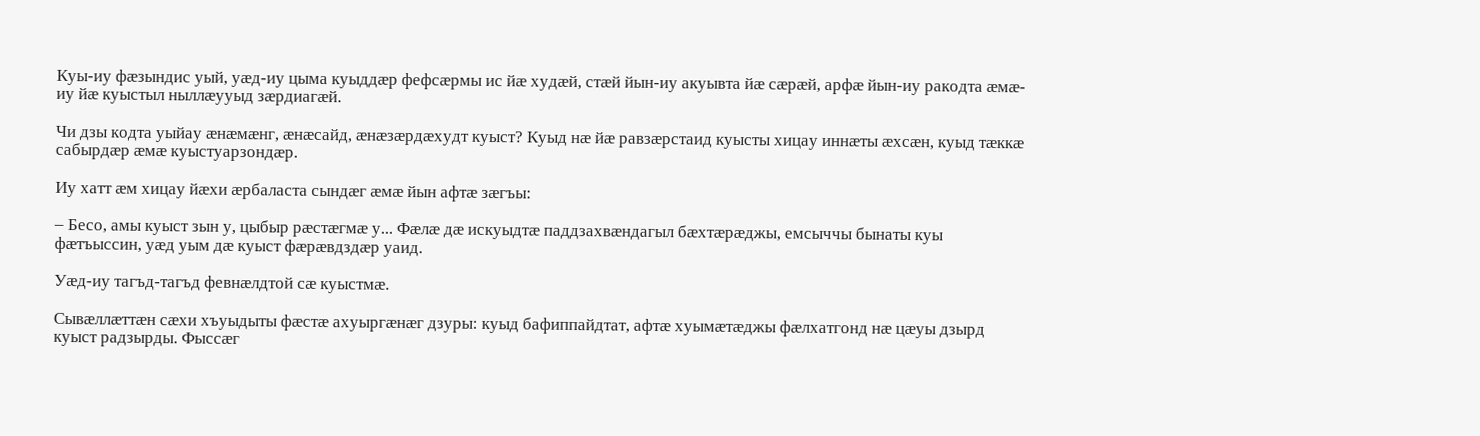Куы-иу фæзындис уый, уæд-иу цыма куыддæр фефсæрмы ис йæ худæй, стæй йын-иу акуывта йæ сæрæй, арфæ йын-иу ракодта æмæ-иу йæ куыстыл ныллæууыд зæрдиагæй.

Чи дзы кодта уыйау æнæмæнг, æнæсайд, æнæзæрдæхудт куыст? Куыд нæ йæ равзæрстаид куысты хицау иннæты æхсæн, куыд тæккæ сабырдæр æмæ куыстуарзондæр.

Иу хатт æм хицау йæхи æрбаласта сындæг æмæ йын афтæ зæгъы:

– Бесо, амы куыст зын у, цыбыр рæстæгмæ у... Фæлæ дæ искуыдтæ паддзахвæндагыл бæхтæрæджы, емсыччы бынаты куы фæтъыссин, уæд уым дæ куыст фæрæвдздæр уаид.

Уæд-иу тагъд-тагъд февнæлдтой сæ куыстмæ.

Сывæллæттæн сæхи хъуыдыты фæстæ ахуыргæнæг дзуры: куыд бафиппайдтат, афтæ хуымæтæджы фæлхатгонд нæ цæуы дзырд куыст радзырды. Фыссæг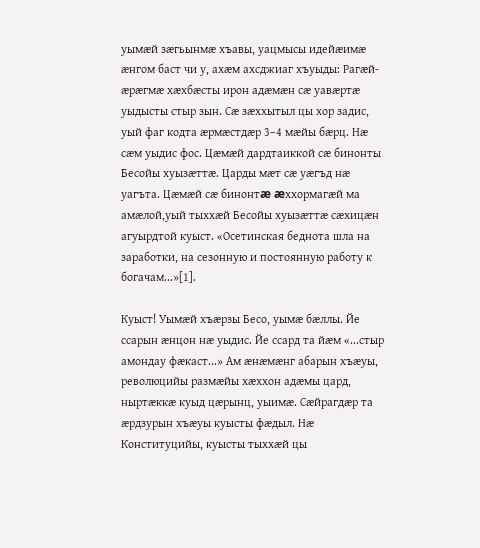уымæй зæгьынмæ хъавы, уацмысы идейæимæ æнгом баст чи у, ахæм ахсджиаг хъуыды: Рагæй-æрæгмæ хæхбæсты ирон адæмæн сæ уавæртæ уыдысты стыр зын. Сæ зæххытыл цы хор задис, уый фаг кодта æрмæстдæр 3–4 мæйы бæрц. Нæ сæм уыдис фос. Цæмæй дардтаиккой сæ бинонты Бесойы хуызæттæ. Царды мæт сæ уæгъд нæ уагъта. Цæмæй сæ бинонтæ æххормагæй ма амæлой,уый тыххæй Бесойы хуызæттæ сæхицæн агуырдтой куыст. «Осетинская беднота шла на заработки, на сезонную и постоянную работу к богачам...»[1].

Куыст! Уымæй хъæрзы Бесо, уымæ бæллы. Йе ссарын æнцон нæ уыдис. Йе ссард та йæм «...стыр амондау фæкаст...» Ам æнæмæнг абарын хъæуы, революцийы размæйы хæххон адæмы цард, ныртæккæ куыд цæрынц, уыимæ. Сæйрагдæр та æрдзурын хъæуы куысты фæдыл. Нæ Конституцийы, куысты тыххæй цы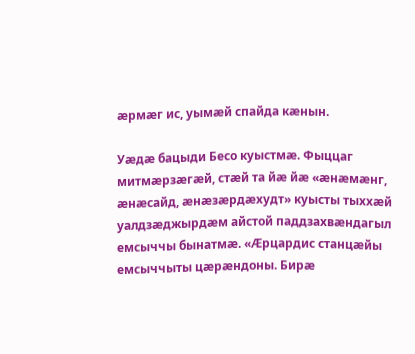æрмæг ис, уымæй спайда кæнын.

Уæдæ бацыди Бесо куыстмæ. Фыццаг митмæрзæгæй, стæй та йæ йæ «æнæмæнг, æнæсайд, æнæзæрдæхудт» куысты тыххæй уалдзæджырдæм айстой паддзахвæндагыл емсыччы бынатмæ. «Æрцардис станцæйы емсыччыты цæрæндоны. Бирæ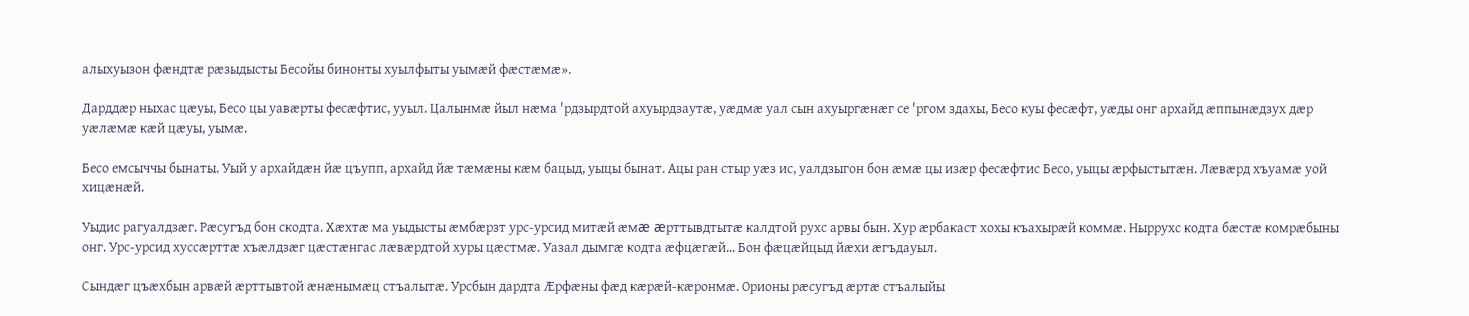алыхуызон фæндтæ рæзыдысты Бесойы бинонты хуылфыты уымæй фæстæмæ».

Дарддæр ныхас цæуы, Бесо цы уавæрты фесæфтис, ууыл. Цалынмæ йыл нæма 'рдзырдтой ахуырдзаутæ, уæдмæ уал сын ахуыргæнæг се 'ргом здахы, Бесо куы фесæфт, уæды онг архайд æппынæдзух дæр уæлæмæ кæй цæуы, уымæ.

Бесо емсыччы бынаты. Уый у архайдæн йæ цъупп, архайд йæ тæмæны кæм бацыд, уыцы бынат. Ацы ран стыр уæз ис, уалдзыгон бон æмæ цы изæр фесæфтис Бесо, уыцы æрфыстытæн. Лæвæрд хъуамæ уой хицæнæй.

Уыдис рагуалдзæг. Рæсугъд бон скодта. Хæхтæ ма уыдысты æмбæрзт урс-урсид митæй æмæ æрттывдтытæ калдтой рухс арвы бын. Хур æрбакаст хохы къахырæй коммæ. Ныррухс кодта бæстæ комрæбыны онг. Урс-урсид хуссæрттæ хъæлдзæг цæстæнгас лæвæрдтой хуры цæстмæ. Уазал дымгæ кодта æфцæгæй... Бон фæцæйцыд йæхи æгъдауыл.

Сындæг цъæхбын арвæй æрттывтой æнæнымæц стъалытæ. Урсбын дардта Æрфæны фæд кæрæй-кæронмæ. Орионы рæсугъд æртæ стъалыйы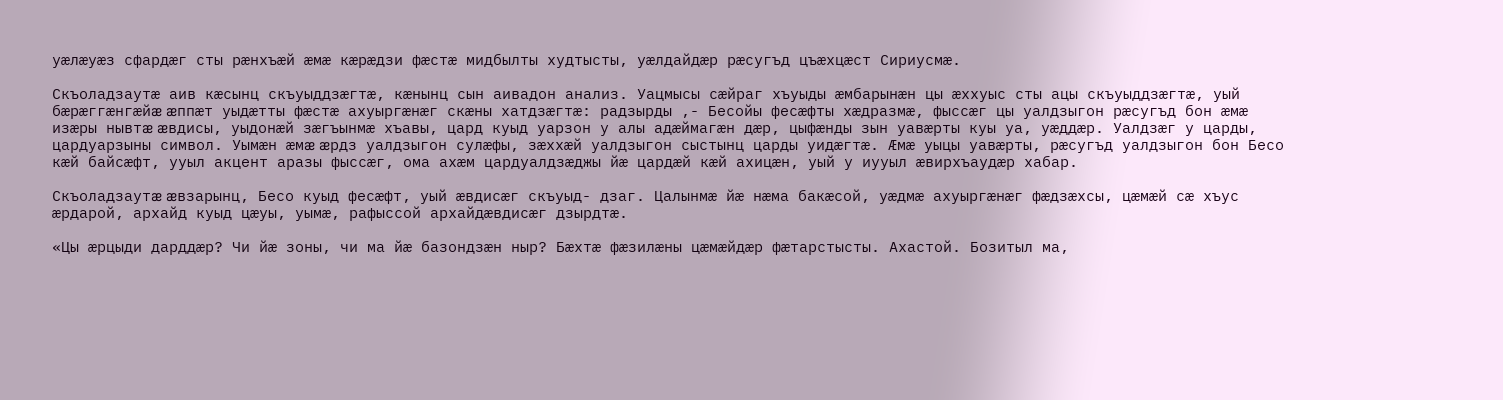уæлæуæз сфардæг сты рæнхъæй æмæ кæрæдзи фæстæ мидбылты худтысты, уæлдайдæр рæсугъд цъæхцæст Сириусмæ.

Скъоладзаутæ аив кæсынц скъуыддзæгтæ, кæнынц сын аивадон анализ. Уацмысы сæйраг хъуыды æмбарынæн цы æххуыс сты ацы скъуыддзæгтæ, уый бæрæггæнгæйæ æппæт уыдæтты фæстæ ахуыргæнæг скæны хатдзæгтæ: радзырды ,- Бесойы фесæфты хæдразмæ, фыссæг цы уалдзыгон рæсугъд бон æмæ изæры нывтæ æвдисы, уыдонæй зæгъынмæ хъавы, цард куыд уарзон у алы адæймагæн дæр, цыфæнды зын уавæрты куы уа, уæддæр. Уалдзæг у царды, цардуарзыны символ. Уымæн æмæ æрдз уалдзыгон сулæфы, зæххæй уалдзыгон сыстынц царды уидæгтæ. Æмæ уыцы уавæрты, рæсугъд уалдзыгон бон Бесо кæй байсæфт, ууыл акцент аразы фыссæг, ома ахæм цардуалдзæджы йæ цардæй кæй ахицæн, уый у иууыл æвирхъаудæр хабар.

Скъоладзаутæ æвзарынц, Бесо куыд фесæфт, уый æвдисæг скъуыд- дзаг. Цалынмæ йæ нæма бакæсой, уæдмæ ахуыргæнæг фæдзæхсы, цæмæй сæ хъус æрдарой, архайд куыд цæуы, уымæ, рафыссой архайдæвдисæг дзырдтæ.

«Цы æрцыди дарддæр? Чи йæ зоны, чи ма йæ базондзæн ныр? Бæхтæ фæзилæны цæмæйдæр фæтарстысты. Ахастой. Бозитыл ма,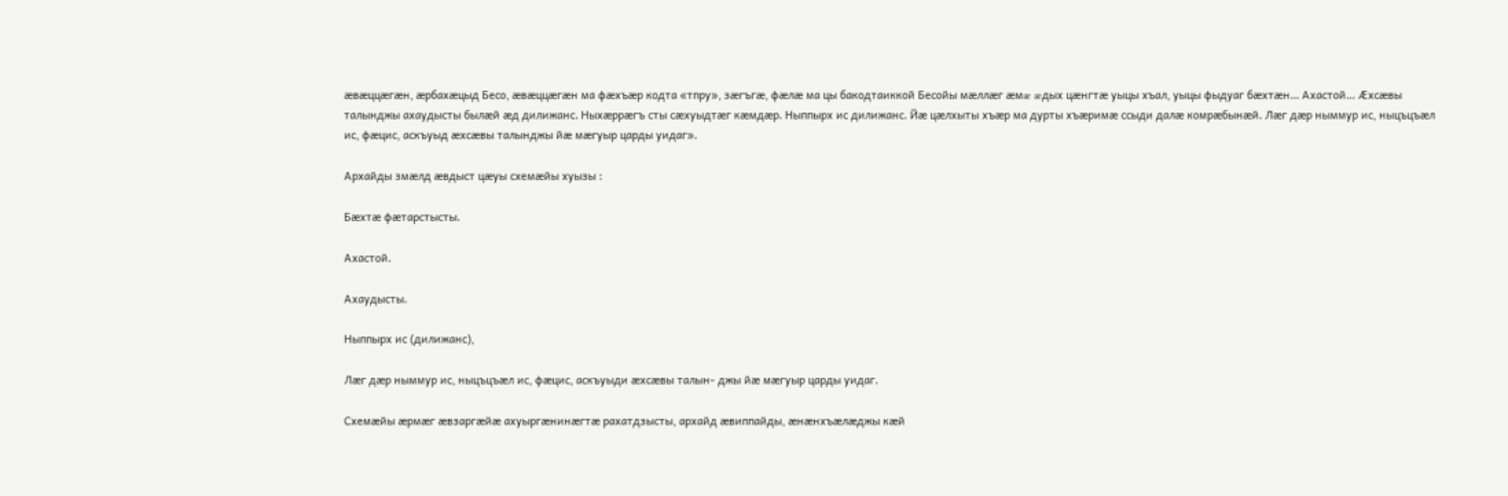æвæццæгæн, æрбахæцыд Бесо, æвæццæгæн ма фæхъæр кодта «тпру», зæгъгæ, фæлæ ма цы бакодтаиккой Бесойы мæллæг æмæ æдых цæнгтæ уыцы хъал, уыцы фыдуаг бæхтæн... Ахастой... Æхсæвы талынджы ахаудысты былæй æд дилижанс. Ныхæррæгъ сты сæхуыдтæг кæмдæр. Ныппырх ис дилижанс. Йæ цæлхыты хъæр ма дурты хъæримæ ссыди далæ комрæбынæй. Лæг дæр ныммур ис, ныцъцъæл ис, фæцис, аскъуыд æхсæвы талынджы йæ мæгуыр царды уидаг».

Архайды змæлд æвдыст цæуы схемæйы хуызы :

Бæхтæ фæтарстысты.

Ахастой.

Ахаудысты.

Ныппырх ис (дилижанс),

Лæг дæр ныммур ис, ныцъцъæл ис, фæцис, аскъуыди æхсæвы талын- джы йæ мæгуыр царды уидаг.

Схемæйы æрмæг æвзаргæйæ ахуыргæнинæгтæ рахатдзысты, архайд æвиппайды, æнæнхъæлæджы кæй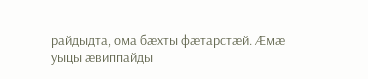райдыдта, ома бæхты фæтарстæй. Æмæ уыцы æвиппайды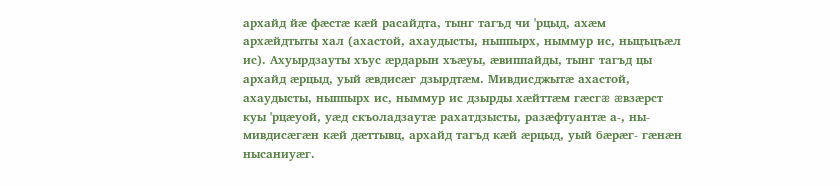архайд йæ фæстæ кæй расайдта, тынг тагъд чи 'рцыд, ахæм архæйдтыты хал (ахастой, ахаудысты, ныппырх, ныммур ис, ныцъцъæл ис). Ахуырдзауты хъус æрдарын хъæуы, æвиппайды, тынг тагъд цы архайд æрцыд, уый æвдисæг дзырдтæм. Мивдисджытæ ахастой, ахаудысты, ныппырх ис, ныммур ис дзырды хæйттæм гæсгæ æвзæрст куы 'рцæуой, уæд скъоладзаутæ рахатдзысты, разæфтуантæ а-, ны- мивдисæгæн кæй дæттывц, архайд тагъд кæй æрцыд, уый бæрæг- гæнæн нысаниуæг.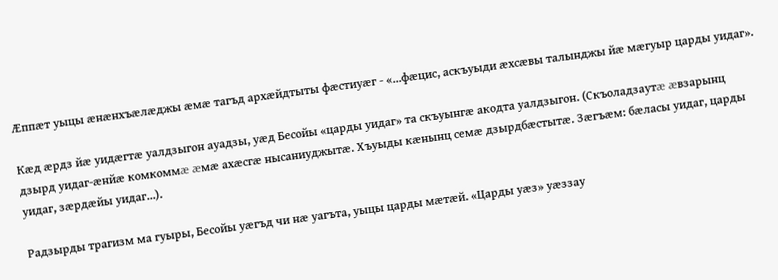Æппæт уыцы æнæнхъæлæджы æмæ тагъд архæйдтыты фæстиуæг - «...фæцис, аскъуыди æхсæвы талынджы йæ мæгуыр царды уидаг».

Кæд æрдз йæ уидæгтæ уалдзыгон ауадзы, уæд Бесойы «царды уидаг» та скъуынгæ акодта уалдзыгон. (Скъоладзаутæ æвзарынц дзырд уидаг-æнйæ комкоммæ æмæ ахæсгæ нысаниуджытæ. Хъуыды кæнынц семæ дзырдбæстытæ. Зæгъæм: бæласы уидаг, царды уидаг, зæрдæйы уидаг...).

Радзырды трагизм ма гуыры, Бесойы уæгъд чи нæ уагъта, уыцы царды мæтæй. «Царды уæз» уæззау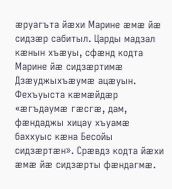æруагъта йæхи Марине æмæ йæ сидзæр сабитыл. Царды мадзал кæнын хъæуы, сфæнд кодта Марине йæ сидзæртимæ Дзæуджыхъæумæ ацæуын. Фехъуыста кæмæйдæр «æгъдаумæ гæсгæ, дам, фæндаджы хицау хъуамæ баххуыс кæна Бесойы сидзæртæн». Срæвдз кодта йæхи æмæ йæ сидзæрты фæндагмæ.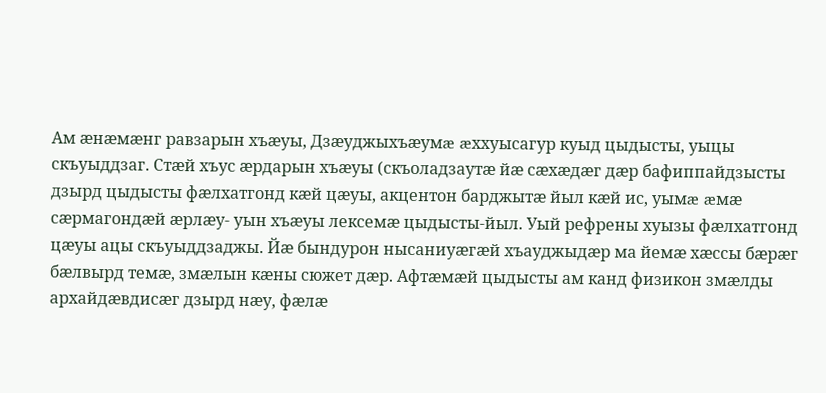Ам æнæмæнг равзарын хъæуы, Дзæуджыхъæумæ æххуысагур куыд цыдысты, уыцы скъуыддзаг. Стæй хъус æрдарын хъæуы (скъоладзаутæ йæ сæхæдæг дæр бафиппайдзысты дзырд цыдысты фæлхатгонд кæй цæуы, акцентон барджытæ йыл кæй ис, уымæ æмæ сæрмагондæй æрлæу- уын хъæуы лексемæ цыдысты-йыл. Уый рефрены хуызы фæлхатгонд цæуы ацы скъуыддзаджы. Йæ бындурон нысаниуæгæй хъауджыдæр ма йемæ хæссы бæрæг бæлвырд темæ, змæлын кæны сюжет дæр. Афтæмæй цыдысты ам канд физикон змæлды архайдæвдисæг дзырд нæу, фæлæ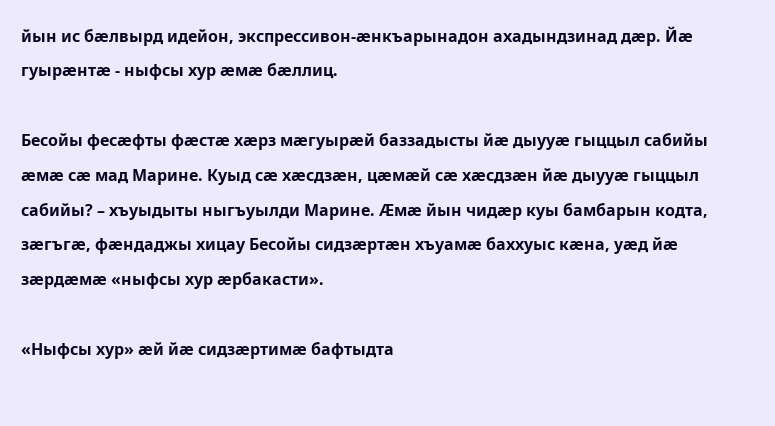йын ис бæлвырд идейон, экспрессивон-æнкъарынадон ахадындзинад дæр. Йæ гуырæнтæ - ныфсы хур æмæ бæллиц.

Бесойы фесæфты фæстæ хæрз мæгуырæй баззадысты йæ дыууæ гыццыл сабийы æмæ сæ мад Марине. Куыд сæ хæсдзæн, цæмæй сæ хæсдзæн йæ дыууæ гыццыл сабийы? – хъуыдыты ныгъуылди Марине. Æмæ йын чидæр куы бамбарын кодта, зæгъгæ, фæндаджы хицау Бесойы сидзæртæн хъуамæ баххуыс кæна, уæд йæ зæрдæмæ «ныфсы хур æрбакасти».

«Ныфсы хур» æй йæ сидзæртимæ бафтыдта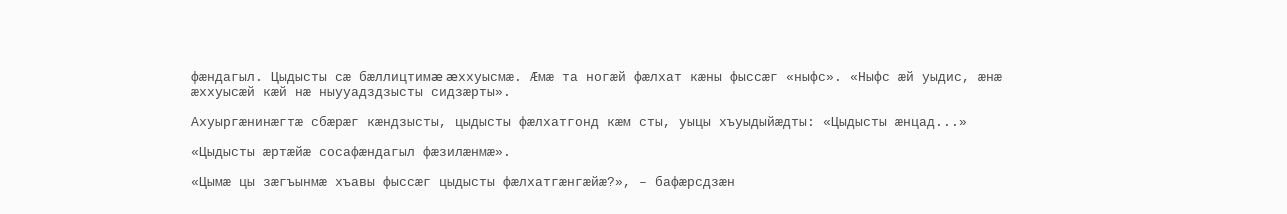фæндагыл. Цыдысты сæ бæллицтимæ æххуысмæ. Æмæ та ногæй фæлхат кæны фыссæг «ныфс». «Ныфс æй уыдис, æнæ æххуысæй кæй нæ ныууадздзысты сидзæрты».

Ахуыргæнинæгтæ сбæрæг кæндзысты, цыдысты фæлхатгонд кæм сты, уыцы хъуыдыйæдты: «Цыдысты æнцад...»

«Цыдысты æртæйæ сосафæндагыл фæзилæнмæ».

«Цымæ цы зæгъынмæ хъавы фыссæг цыдысты фæлхатгæнгæйæ?», – бафæрсдзæн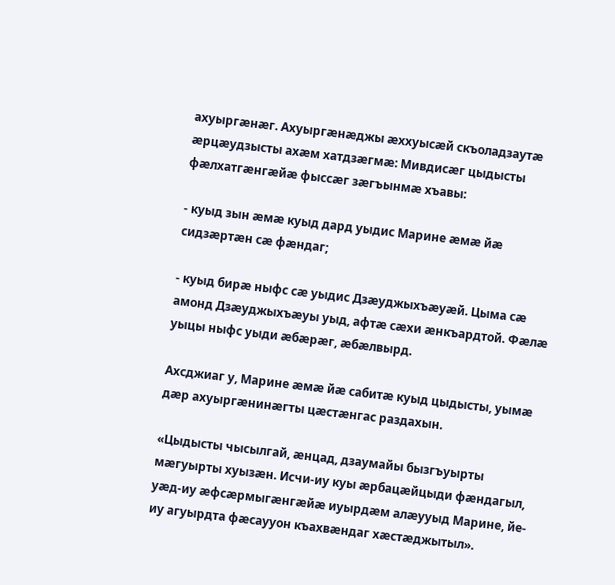ахуыргæнæг. Ахуыргæнæджы æххуысæй скъоладзаутæ æрцæудзысты ахæм хатдзæгмæ: Мивдисæг цыдысты фæлхатгæнгæйæ фыссæг зæгъынмæ хъавы:

- куыд зын æмæ куыд дард уыдис Марине æмæ йæ сидзæртæн сæ фæндаг;

- куыд бирæ ныфс сæ уыдис Дзæуджыхъæуæй. Цыма сæ амонд Дзæуджыхъæуы уыд, афтæ сæхи æнкъардтой. Фæлæ уыцы ныфс уыди æбæрæг, æбæлвырд.

Ахсджиаг у, Марине æмæ йæ сабитæ куыд цыдысты, уымæ дæр ахуыргæнинæгты цæстæнгас раздахын.

«Цыдысты чысылгай, æнцад, дзаумайы бызгъуырты мæгуырты хуызæн. Исчи-иу куы æрбацæйцыди фæндагыл, уæд-иу æфсæрмыгæнгæйæ иуырдæм алæууыд Марине, йе-иу агуырдта фæсаууон къахвæндаг хæстæджытыл».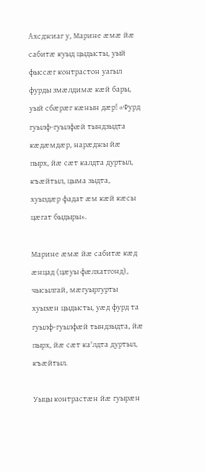Ахсджиаг у, Марине æмæ йæ сабитæ куыд цыдысты, уый фыссæг контрастон уагыл фурды змæлдимæ кæй бары, уый сбæрæг кæнын дæр! «Фурд гуылф-гуылфæй тындзыдта кæдæмдæр, нарæджы йæ пырх, йæ сæт калдта дуртыл, къæйтыл, цыма зыдта, хуыздæр фадат æм кæй кæсы цæгат быдыры».

Марине æмæ йæ сабитæ кæд æнцад (цæуы фæлхатгонд), чысылгай, мæгуыргурты хуызæн цыдысты, уæд фурд та гуылф-гуылфæй тындзыдта, йæ пырх, йæ сæт ка'лдта дуртыл, къæйтыл.

Уыцы контрастæн йæ гуырæн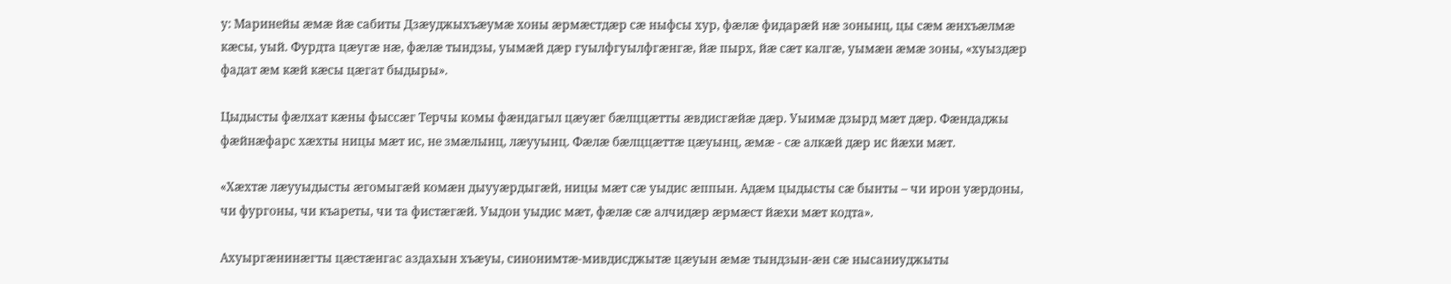у: Маринейы æмæ йæ сабиты Дзæуджыхъæумæ хоны æрмæстдæр сæ ныфсы хур, фæлæ фидарæй нæ зонынц, цы сæм æнхъæлмæ кæсы, уый. Фурдта цæугæ нæ, фæлæ тындзы, уымæй дæр гуылфгуылфгæнгæ, йæ пырх, йæ сæт калгæ, уымæн æмæ зоны, «хуыздæр фадат æм кæй кæсы цæгат быдыры».

Цыдысты фæлхат кæны фыссæг Терчы комы фæндагыл цæуæг бæлццæтты æвдисгæйæ дæр. Уыимæ дзырд мæт дæр. Фæндаджы фæйнæфарс хæхты ницы мæт ис, не змæлынц, лæууынц. Фæлæ бæлццæттæ цæуынц, æмæ - сæ алкæй дæр ис йæхи мæт.

«Хæхтæ лæууыдысты æгомыгæй комæн дыууæрдыгæй, ницы мæт сæ уыдис æппын. Адæм цыдысты сæ бынты – чи ирон уæрдоны, чи фургоны, чи къареты, чи та фистæгæй. Уыдон уыдис мæт, фæлæ сæ алчидæр æрмæст йæхи мæт кодта».

Ахуыргæнинæгты цæстæнгас аздахын хъæуы, синонимтæ-мивдисджытæ цæуын æмæ тындзын-æн сæ нысаниуджыты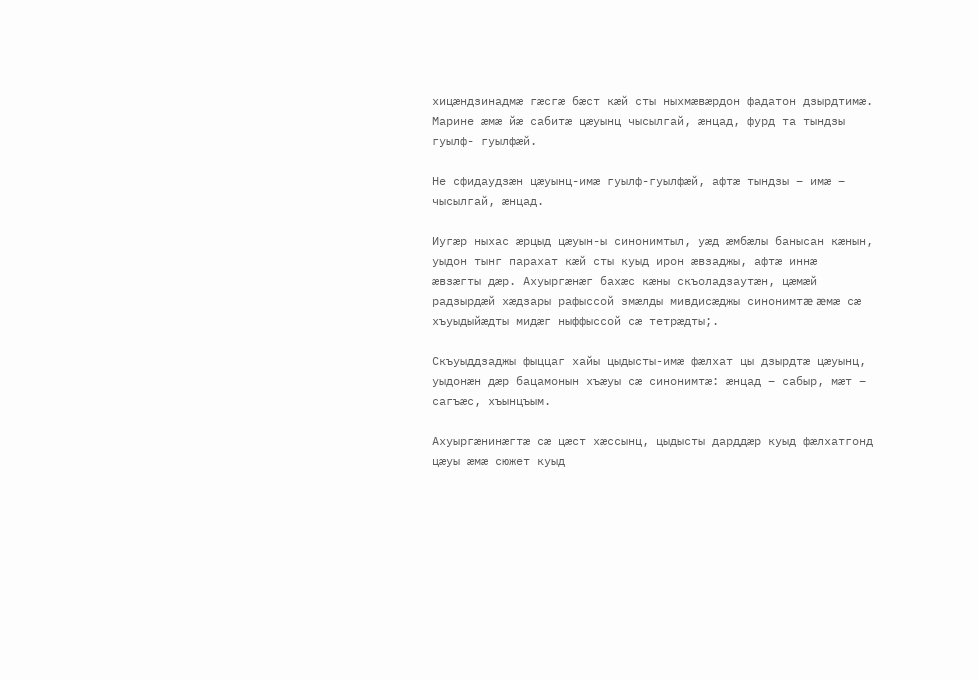хицæндзинадмæ гæсгæ бæст кæй сты ныхмæвæрдон фадатон дзырдтимæ. Марине æмæ йæ сабитæ цæуынц чысылгай, æнцад, фурд та тындзы гуылф- гуылфæй.

Не сфидаудзæн цæуынц-имæ гуылф-гуылфæй, афтæ тындзы – имæ – чысылгай, æнцад.

Иугæр ныхас æрцыд цæуын-ы синонимтыл, уæд æмбæлы банысан кæнын, уыдон тынг парахат кæй сты куыд ирон æвзаджы, афтæ иннæ æвзæгты дæр. Ахуыргæнæг бахæс кæны скъоладзаутæн, цæмæй радзырдæй хæдзары рафыссой змæлды мивдисæджы синонимтæ æмæ сæ хъуыдыйæдты мидæг ныффыссой сæ тетрæдты;.

Скъуыддзаджы фыццаг хайы цыдысты-имæ фæлхат цы дзырдтæ цæуынц, уыдонæн дæр бацамонын хъæуы сæ синонимтæ: æнцад – сабыр, мæт – сагъæс, хъынцъым.

Ахуыргæнинæгтæ сæ цæст хæссынц, цыдысты дарддæр куыд фæлхатгонд цæуы æмæ сюжет куыд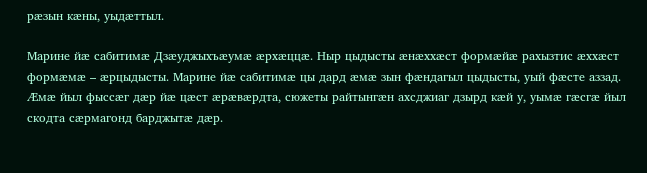рæзын кæны, уыдæттыл.

Марине йæ сабитимæ Дзæуджыхъæумæ æрхæццæ. Ныр цыдысты æнæххæст формæйæ рахызтис æххæст формæмæ – æрцыдысты. Марине йæ сабитимæ цы дард æмæ зын фæндагыл цыдысты, уый фæсте аззад. Æмæ йыл фыссæг дæр йæ цæст æрæвæрдта, сюжеты райтынгæн ахсджиаг дзырд кæй у, уымæ гæсгæ йыл скодта сæрмагонд барджытæ дæр.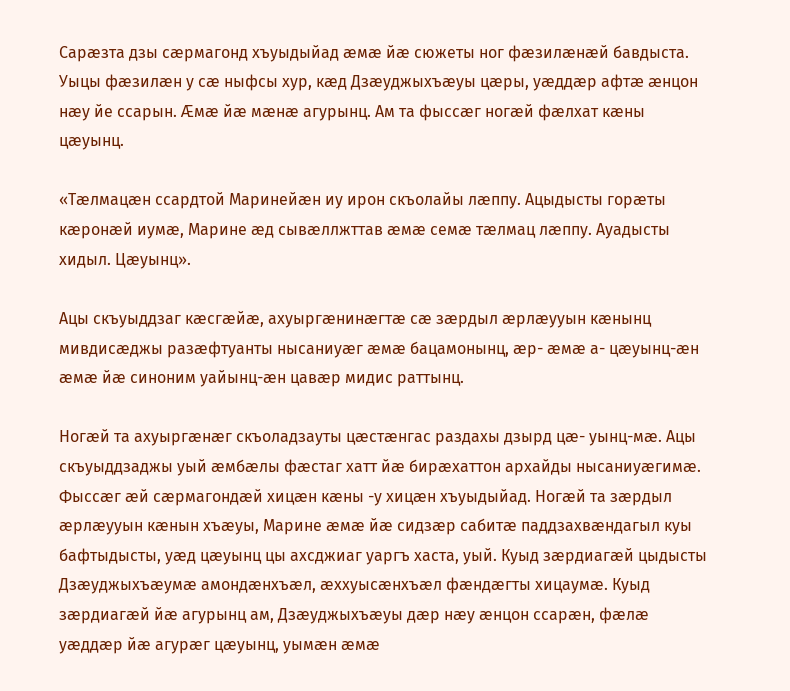Сарæзта дзы сæрмагонд хъуыдыйад æмæ йæ сюжеты ног фæзилæнæй бавдыста. Уыцы фæзилæн у сæ ныфсы хур, кæд Дзæуджыхъæуы цæры, уæддæр афтæ æнцон нæу йе ссарын. Æмæ йæ мæнæ агурынц. Ам та фыссæг ногæй фæлхат кæны цæуынц.

«Тæлмацæн ссардтой Маринейæн иу ирон скъолайы лæппу. Ацыдысты горæты кæронæй иумæ, Марине æд сывæллжттав æмæ семæ тæлмац лæппу. Ауадысты хидыл. Цæуынц».

Ацы скъуыддзаг кæсгæйæ, ахуыргæнинæгтæ сæ зæрдыл æрлæууын кæнынц мивдисæджы разæфтуанты нысаниуæг æмæ бацамонынц, æр- æмæ а- цæуынц-æн æмæ йæ синоним уайынц-æн цавæр мидис раттынц.

Ногæй та ахуыргæнæг скъоладзауты цæстæнгас раздахы дзырд цæ- уынц-мæ. Ацы скъуыддзаджы уый æмбæлы фæстаг хатт йæ бирæхаттон архайды нысаниуæгимæ. Фыссæг æй сæрмагондæй хицæн кæны -у хицæн хъуыдыйад. Ногæй та зæрдыл æрлæууын кæнын хъæуы, Марине æмæ йæ сидзæр сабитæ паддзахвæндагыл куы бафтыдысты, уæд цæуынц цы ахсджиаг уаргъ хаста, уый. Куыд зæрдиагæй цыдысты Дзæуджыхъæумæ амондæнхъæл, æххуысæнхъæл фæндæгты хицаумæ. Куыд зæрдиагæй йæ агурынц ам, Дзæуджыхъæуы дæр нæу æнцон ссарæн, фæлæ уæддæр йæ агурæг цæуынц, уымæн æмæ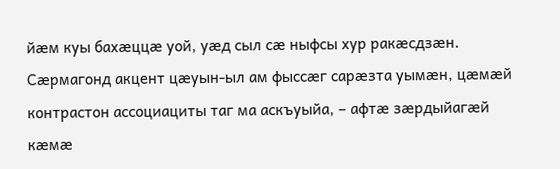йæм куы бахæццæ уой, уæд сыл сæ ныфсы хур ракæсдзæн. Сæрмагонд акцент цæуын-ыл ам фыссæг сарæзта уымæн, цæмæй контрастон ассоциациты таг ма аскъуыйа, – афтæ зæрдыйагæй кæмæ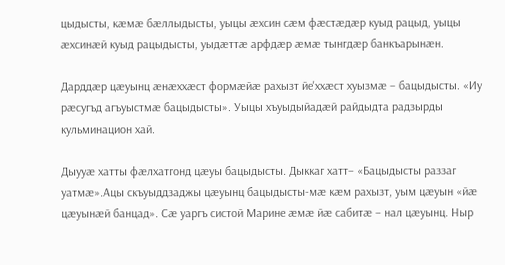цыдысты, кæмæ бæллыдысты, уыцы æхсин сæм фæстæдæр куыд рацыд, уыцы æхсинæй куыд рацыдысты, уыдæттæ арфдæр æмæ тынгдæр банкъарынæн.

Дарддæр цæуынц æнæххæст формæйæ рахызт йе'ххæст хуызмæ – бацыдысты. «Иу рæсугъд агъуыстмæ бацыдысты». Уыцы хъуыдыйадæй райдыдта радзырды кульминацион хай.

Дыууæ хатты фæлхатгонд цæуы бацыдысты. Дыккаг хатт– «Бацыдысты раззаг уатмæ».Ацы скъуыддзаджы цæуынц бацыдысты-мæ кæм рахызт, уым цæуын «йæ цæуынæй банцад». Сæ уаргъ систой Марине æмæ йæ сабитæ – нал цæуынц. Ныр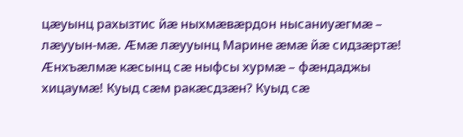цæуынц рахызтис йæ ныхмæвæрдон нысаниуæгмæ – лæууын-мæ. Æмæ лæууынц Марине æмæ йæ сидзæртæ! Æнхъæлмæ кæсынц сæ ныфсы хурмæ – фæндаджы хицаумæ! Куыд сæм ракæсдзæн? Куыд сæ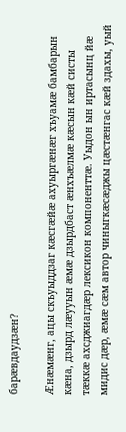барæвдаудзæн?

Æнæмæнг, ацы скъуыддзаг кæсгæйæ ахуыргæнæг хъуамæ бамбарын кæна, дзырд лæууын æмæ дзырдбаст æнхъæлмæ кæсын кæй систы тæккæ ахсджиагдæр лексикон компоненттæ. Уыдон ын иртасынц йæ мидис дæр, æмæ сæм автор чиныгкæсæджы цæстæнгас кæй здахы, уый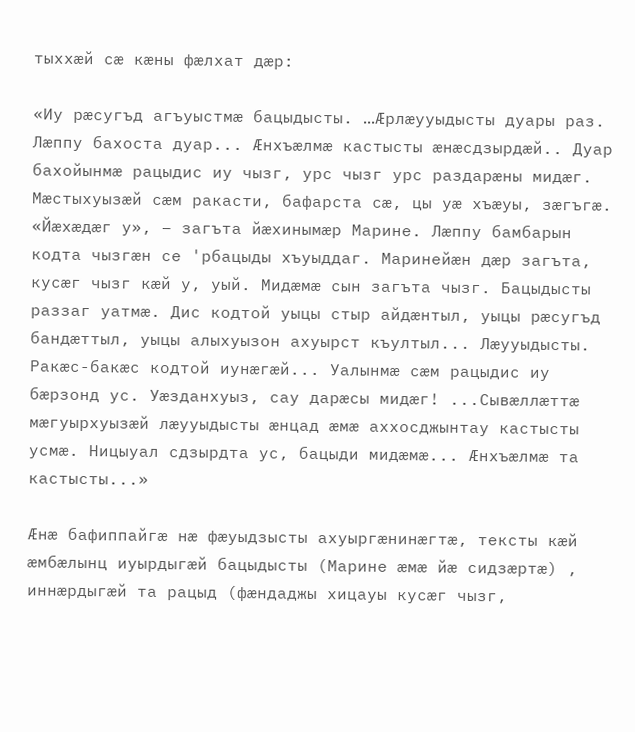тыххæй сæ кæны фæлхат дæр:

«Иу рæсугъд агъуыстмæ бацыдысты. ...Æрлæууыдысты дуары раз. Лæппу бахоста дуар... Æнхъæлмæ кастысты æнæсдзырдæй.. Дуар бахойынмæ рацыдис иу чызг, урс чызг урс раздарæны мидæг. Мæстыхуызæй сæм ракасти, бафарста сæ, цы уæ хъæуы, зæгъгæ. «Йæхæдæг у», – загъта йæхинымæр Марине. Лæппу бамбарын кодта чызгæн се 'рбацыды хъуыддаг. Маринейæн дæр загъта, кусæг чызг кæй у, уый. Мидæмæ сын загъта чызг. Бацыдысты раззаг уатмæ. Дис кодтой уыцы стыр айдæнтыл, уыцы рæсугъд бандæттыл, уыцы алыхуызон ахуырст къултыл... Лæууыдысты. Ракæс-бакæс кодтой иунæгæй... Уалынмæ сæм рацыдис иу бæрзонд ус. Уæзданхуыз, сау дарæсы мидæг! ...Сывæллæттæ мæгуырхуызæй лæууыдысты æнцад æмæ аххосджынтау кастысты усмæ. Ницыуал сдзырдта ус, бацыди мидæмæ... Æнхъæлмæ та кастысты...»

Æнæ бафиппайгæ нæ фæуыдзысты ахуыргæнинæгтæ, тексты кæй æмбæлынц иуырдыгæй бацыдысты (Марине æмæ йæ сидзæртæ) , иннæрдыгæй та рацыд (фæндаджы хицауы кусæг чызг,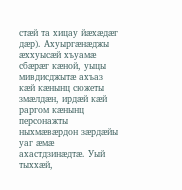стæй та хицау йæхæдæг дæр). Ахуыргæнæджы æххуысæй хъуамæ сбæрæг кæной, уыцы мивдисджытæ ахъаз кæй кæнынц сюжеты змæлдæн, ирдæй кæй раргом кæнынц персонажты ныхмæвæрдон зæрдæйы уаг æмæ ахастдзинæдтæ. Уый тыххæй,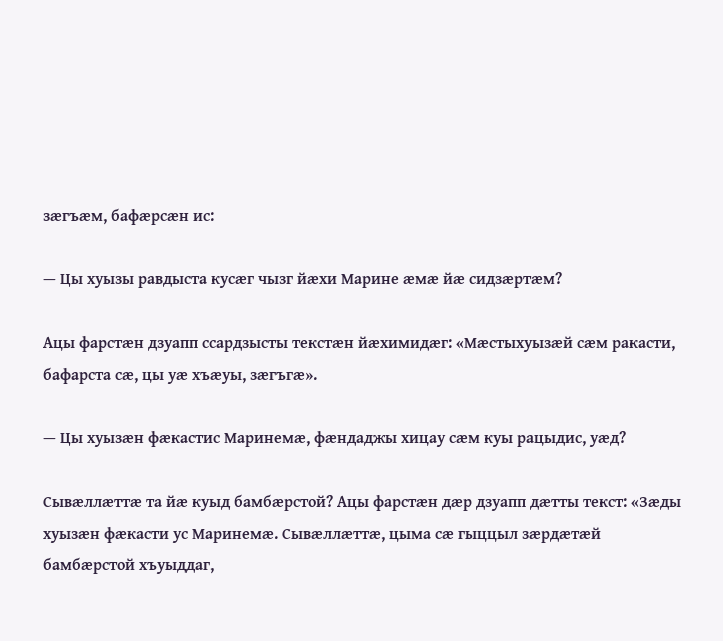зæгъæм, бафæрсæн ис:

— Цы хуызы равдыста кусæг чызг йæхи Марине æмæ йæ сидзæртæм?

Ацы фарстæн дзуапп ссардзысты текстæн йæхимидæг: «Мæстыхуызæй сæм ракасти, бафарста сæ, цы уæ хъæуы, зæгъгæ».

— Цы хуызæн фæкастис Маринемæ, фæндаджы хицау сæм куы рацыдис, уæд?

Сывæллæттæ та йæ куыд бамбæрстой? Ацы фарстæн дæр дзуапп дæтты текст: «Зæды хуызæн фæкасти ус Маринемæ. Сывæллæттæ, цыма сæ гыццыл зæрдæтæй бамбæрстой хъуыддаг,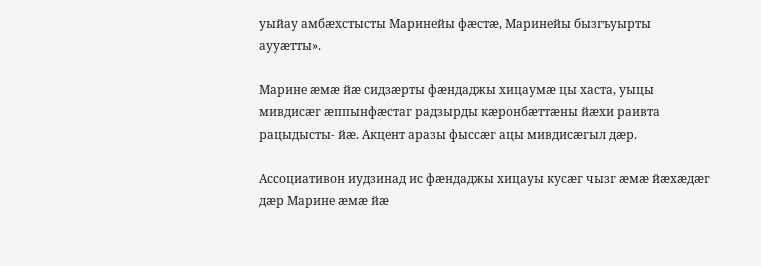уыйау амбæхстысты Маринейы фæстæ, Маринейы бызгъуырты аууæтты».

Марине æмæ йæ сидзæрты фæндаджы хицаумæ цы хаста, уыцы мивдисæг æппынфæстаг радзырды кæронбæттæны йæхи раивта рацыдысты- йæ. Акцент аразы фыссæг ацы мивдисæгыл дæр.

Ассоциативон иудзинад ис фæндаджы хицауы кусæг чызг æмæ йæхæдæг дæр Марине æмæ йæ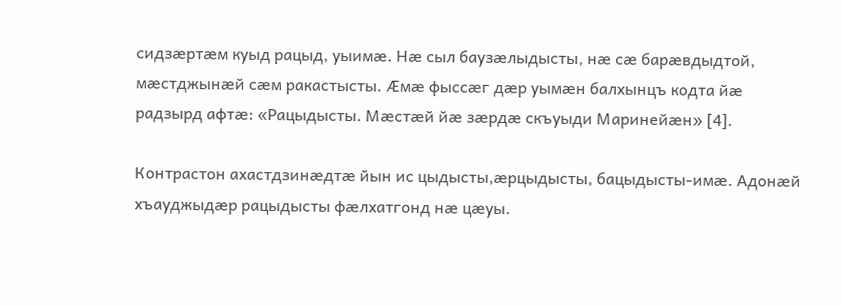сидзæртæм куыд рацыд, уыимæ. Нæ сыл баузæлыдысты, нæ сæ барæвдыдтой, мæстджынæй сæм ракастысты. Æмæ фыссæг дæр уымæн балхынцъ кодта йæ радзырд афтæ: «Рацыдысты. Мæстæй йæ зæрдæ скъуыди Маринейæн» [4].

Контрастон ахастдзинæдтæ йын ис цыдысты,æрцыдысты, бацыдысты-имæ. Адонæй хъауджыдæр рацыдысты фæлхатгонд нæ цæуы.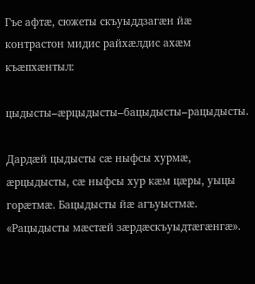Гъе афтæ, сюжеты скъуыддзагæн йæ контрастон мидис райхæлдис ахæм къæпхæнтыл:

цыдысты–æрцыдысты–бацыдысты–рацыдысты.

Дардæй цыдысты сæ ныфсы хурмæ, æрцыдысты, сæ ныфсы хур кæм цæры, уыцы горæтмæ. Бацыдысты йæ агъуыстмæ. «Рацыдысты мæстæй зæрдæскъуыдтæгæнгæ».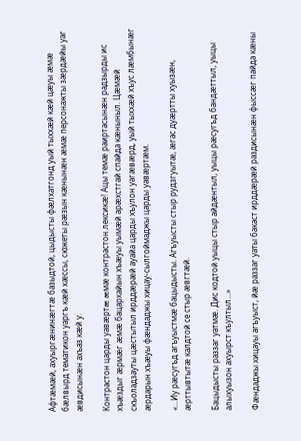Афтæмæй, ахуыргæнинæгтæ базыдтой, цыдысты фæлхатгонд уый тыххæй кæй цæуы æмæ бæлвырд тематикон уаргъ кæй хæссы, сюжеты рæзын кæнынæн æмæ персонажты зæрдæйы уаг æвдисынæн ахъаз кæй у.

Контрастон царды уавæртæ æмæ контрастон лексикæ! Ацы темæ раиртасынæн радзырды ис хъæздыг æрмæг æмæ бацархайын хъæуы уымæй арæхстгай спайда кæныныл. Цæмæй скъоладзауты цæстытыл ирддæрæй ауайа царды хъулон уагæвæрд, уый тыххæй хъус лæмбынæг æрдарын хъæуы фæндаджы хицау-сылгоймаджы царды уавæртæм.

«...Иу рæсугъд агъуыстмæ бацыдысты. Агъуысты стыр рудзгуытæ, æгас дуæртты хуызæн, æрттывтытæ калдтой се стыр æвгтæй.

Бацыдысты раззаг уатмæ. Дис кодтой уыцы стыр айдæнтыл, уыцы рæсугъд бандæттыл, уыцы алыхуызон ахуырст къултыл...»

Фæндаджы хицауы агъуыст, йæ раззаг уаты бакаст ирддæрæй раздисынæн фыссæг пайда кæны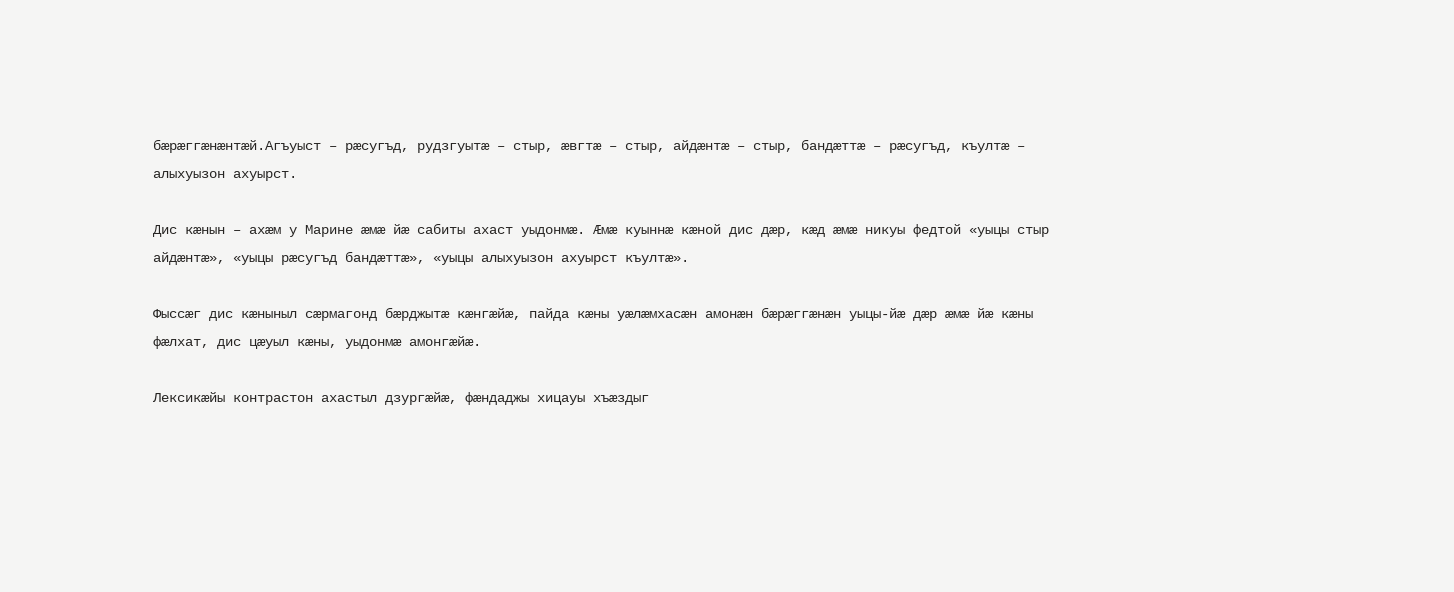бæрæггæнæнтæй.Агъуыст – рæсугъд, рудзгуытæ – стыр, æвгтæ – стыр, айдæнтæ – стыр, бандæттæ – рæсугъд, къултæ – алыхуызон ахуырст.

Дис кæнын – ахæм у Марине æмæ йæ сабиты ахаст уыдонмæ. Æмæ куыннæ кæной дис дæр, кæд æмæ никуы федтой «уыцы стыр айдæнтæ», «уыцы рæсугъд бандæттæ», «уыцы алыхуызон ахуырст къултæ».

Фыссæг дис кæныныл сæрмагонд бæрджытæ кæнгæйæ, пайда кæны уæлæмхасæн амонæн бæрæггæнæн уыцы-йæ дæр æмæ йæ кæны фæлхат, дис цæуыл кæны, уыдонмæ амонгæйæ.

Лексикæйы контрастон ахастыл дзургæйæ, фæндаджы хицауы хъæздыг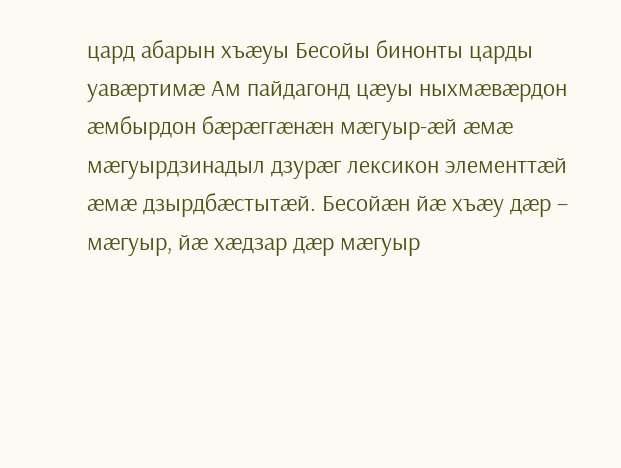цард абарын хъæуы Бесойы бинонты царды уавæртимæ Ам пайдагонд цæуы ныхмæвæрдон æмбырдон бæрæггæнæн мæгуыр-æй æмæ мæгуырдзинадыл дзурæг лексикон элементтæй æмæ дзырдбæстытæй. Бесойæн йæ хъæу дæр – мæгуыр, йæ хæдзар дæр мæгуыр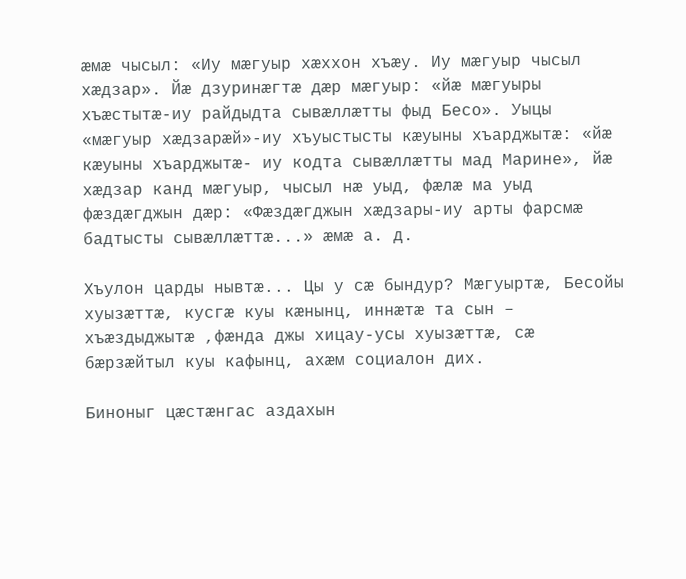æмæ чысыл: «Иу мæгуыр хæххон хъæу. Иу мæгуыр чысыл хæдзар». Йæ дзуринæгтæ дæр мæгуыр: «йæ мæгуыры хъæстытæ-иу райдыдта сывæллæтты фыд Бесо». Уыцы «мæгуыр хæдзарæй»-иу хъуыстысты кæуыны хъарджытæ: «йæ кæуыны хъарджытæ- иу кодта сывæллæтты мад Марине», йæ хæдзар канд мæгуыр, чысыл нæ уыд, фæлæ ма уыд фæздæгджын дæр: «Фæздæгджын хæдзары-иу арты фарсмæ бадтысты сывæллæттæ...» æмæ а. д.

Хъулон царды нывтæ... Цы у сæ бындур? Мæгуыртæ, Бесойы хуызæттæ, кусгæ куы кæнынц, иннæтæ та сын – хъæздыджытæ ,фæнда джы хицау-усы хуызæттæ, сæ бæрзæйтыл куы кафынц, ахæм социалон дих.

Биноныг цæстæнгас аздахын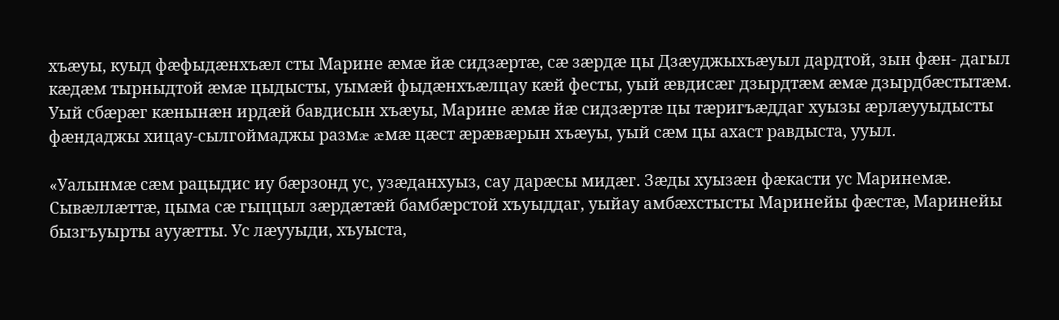хъæуы, куыд фæфыдæнхъæл сты Марине æмæ йæ сидзæртæ, сæ зæрдæ цы Дзæуджыхъæуыл дардтой, зын фæн- дагыл кæдæм тырныдтой æмæ цыдысты, уымæй фыдæнхъæлцау кæй фесты, уый æвдисæг дзырдтæм æмæ дзырдбæстытæм. Уый сбæрæг кæнынæн ирдæй бавдисын хъæуы, Марине æмæ йæ сидзæртæ цы тæригъæддаг хуызы æрлæууыдысты фæндаджы хицау-сылгоймаджы размæ æмæ цæст æрæвæрын хъæуы, уый сæм цы ахаст равдыста, ууыл.

«Уалынмæ сæм рацыдис иу бæрзонд ус, узæданхуыз, сау дарæсы мидæг. Зæды хуызæн фæкасти ус Маринемæ. Сывæллæттæ, цыма сæ гыццыл зæрдæтæй бамбæрстой хъуыддаг, уыйау амбæхстысты Маринейы фæстæ, Маринейы бызгъуырты аууæтты. Ус лæууыди, хъуыста,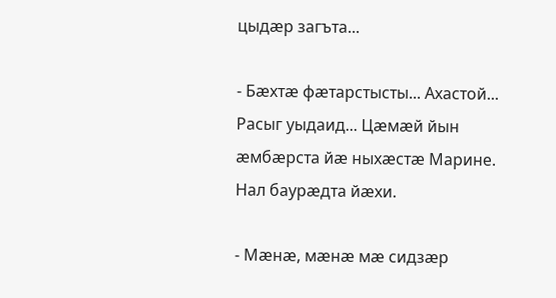цыдæр загъта...

- Бæхтæ фæтарстысты... Ахастой... Расыг уыдаид... Цæмæй йын æмбæрста йæ ныхæстæ Марине. Нал баурæдта йæхи.

- Мæнæ, мæнæ мæ сидзæр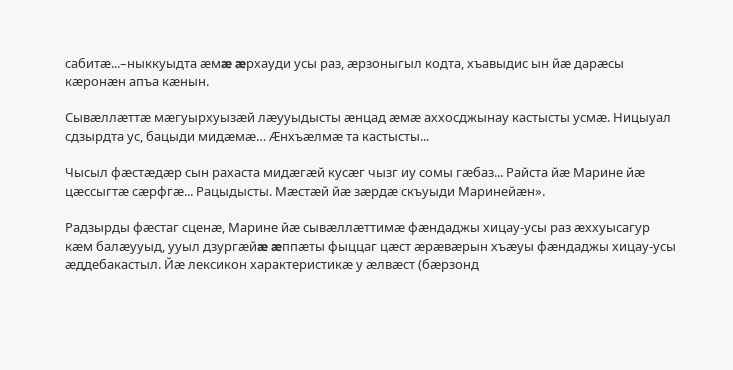сабитæ...–ныккуыдта æмæ æрхауди усы раз, æрзоныгыл кодта, хъавыдис ын йæ дарæсы кæронæн апъа кæнын.

Сывæллæттæ мæгуырхуызæй лæууыдысты æнцад æмæ аххосджынау кастысты усмæ. Ницыуал сдзырдта ус, бацыди мидæмæ… Æнхъæлмæ та кастысты...

Чысыл фæстæдæр сын рахаста мидæгæй кусæг чызг иу сомы гæбаз... Райста йæ Марине йæ цæссыгтæ сæрфгæ... Рацыдысты. Мæстæй йæ зæрдæ скъуыди Маринейæн».

Радзырды фæстаг сценæ, Марине йæ сывæллæттимæ фæндаджы хицау-усы раз æххуысагур кæм балæууыд, ууыл дзургæйæ æппæты фыццаг цæст æрæвæрын хъæуы фæндаджы хицау-усы æддебакастыл. Йæ лексикон характеристикæ у æлвæст (бæрзонд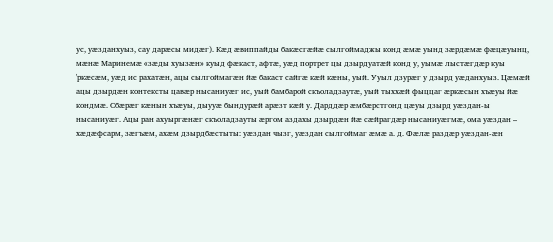ус, уæзданхуыз, сау дарæсы мидæг). Кæд æвиппайды бакæсгæйæ сылгоймаджы конд æмæ уынд зæрдæмæ фæцæуынц, мæнæ Маринемæ «зæды хуызæн» куыд фæкаст, афтæ, уæд портрет цы дзырдуатæй конд у, уымæ лыстæгдæр куы 'ркæсæм, уæд ис рахатæн, ацы сылгоймагæн йæ бакаст сайгæ кæй кæны, уый. Ууыл дзурæг у дзырд уæданхуыз. Цæмæй ацы дзырдæн контексты цавæр нысаниуæг ис, уый бамбарой скъоладзаутæ, уый тыххæй фыццаг æркæсын хъæуы йæ кондмæ. Сбæрæг кæнын хъæуы, дыууæ бындурæй арæзт кæй у. Дарддæр æмбæрстгонд цæуы дзырд уæздан-ы нысаниуæг. Ацы ран ахуыргæнæг скъоладзауты æргом аздахы дзырдæн йæ сæйрагдæр нысаниуæгмæ, ома уæздан – хæдæфсарм, зæгъæм, ахæм дзырдбæстыты: уæздан чызг, уæздан сылгоймаг æмæ а. д. Фæлæ раздæр уæздан-æн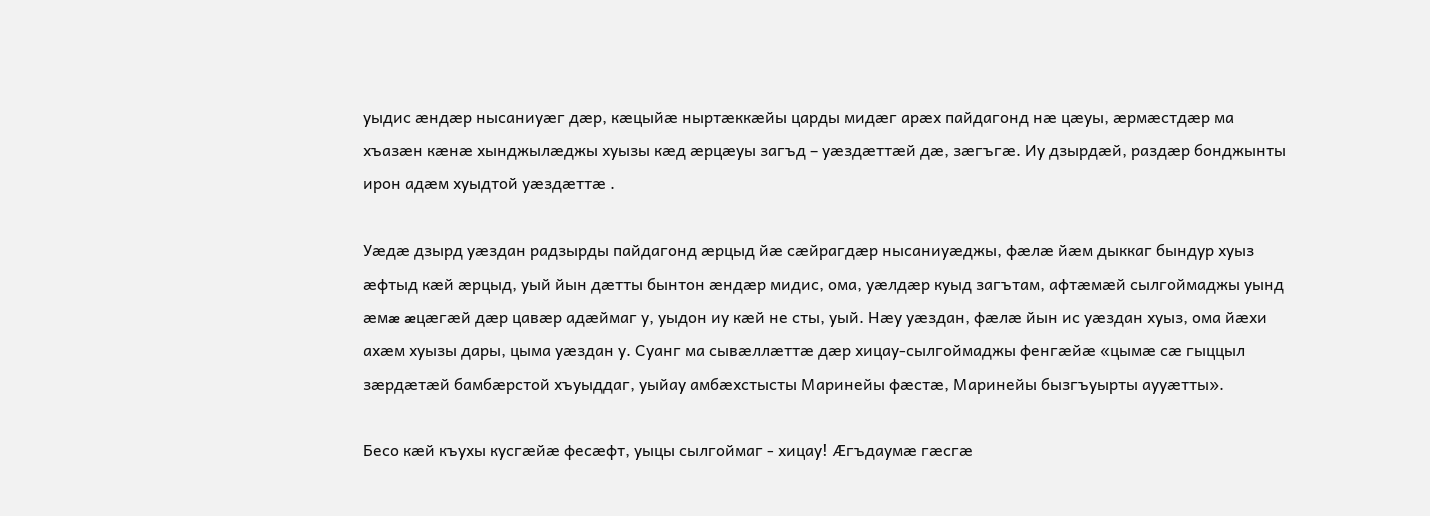уыдис æндæр нысаниуæг дæр, кæцыйæ ныртæккæйы царды мидæг арæх пайдагонд нæ цæуы, æрмæстдæр ма хъазæн кæнæ хынджылæджы хуызы кæд æрцæуы загъд – уæздæттæй дæ, зæгъгæ. Иу дзырдæй, раздæр бонджынты ирон адæм хуыдтой уæздæттæ .

Уæдæ дзырд уæздан радзырды пайдагонд æрцыд йæ сæйрагдæр нысаниуæджы, фæлæ йæм дыккаг бындур хуыз æфтыд кæй æрцыд, уый йын дæтты бынтон æндæр мидис, ома, уæлдæр куыд загътам, афтæмæй сылгоймаджы уынд æмæ æцæгæй дæр цавæр адæймаг у, уыдон иу кæй не сты, уый. Нæу уæздан, фæлæ йын ис уæздан хуыз, ома йæхи ахæм хуызы дары, цыма уæздан у. Суанг ма сывæллæттæ дæр хицау-сылгоймаджы фенгæйæ «цымæ сæ гыццыл зæрдæтæй бамбæрстой хъуыддаг, уыйау амбæхстысты Маринейы фæстæ, Маринейы бызгъуырты аууæтты».

Бесо кæй къухы кусгæйæ фесæфт, уыцы сылгоймаг - хицау! Æгъдаумæ гæсгæ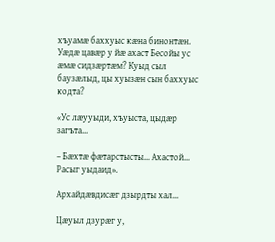хъуамæ баххуыс кæна бинонтæн. Уæдæ цавæр у йæ ахаст Бесойы ус æмæ сидзæртæм? Куыд сыл баузæлыд, цы хуызæн сын баххуыс кодта?

«Ус лæууыди, хъуыста, цыдæр загъта...

– Бæхтæ фæтарстысты... Ахастой... Расыг уыдаид».

Архайдæвдисæг дзырдты хал...

Цæуыл дзурæг у,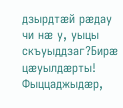дзырдтæй рæдау чи нæ у, уыцы скъуыддзаг?Бирæ цæуылдæрты! Фыццаджыдæр,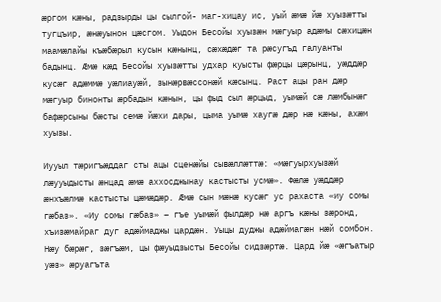æргом кæны, радзырды цы сылгой- маг-хицау ис, уый æмæ йæ хуызæтты тугцъир, æнæуынон цæсгом. Уыдон Бесойы хуызæн мæгуыр адæмы сæхицæн маамæлайы къæбæрыл кусын кæнынц, сæхæдæг та рæсугъд галуанты бадынц. Æмæ кæд Бесойы хуызæтты удхар куысты фæрцы цæрынц, уæддæр кусæг адæммæ уæлиауæй, зынæрвæссонæй кæсынц. Раст ацы ран дæр мæгуыр бинонты æрбадын кæнын, цы фыд сыл æрцыд, уымæй сæ лæмбынæг бафæрсыны бæсты семæ йæхи дары, цыма уымæ хаугæ дæр нæ кæны, ахæм хуызы.

Иууыл тæригъæддаг сты ацы сценæйы сывæллæттæ: «мæгуырхуызæй лæууыдысты æнцад æмæ аххосджынау кастысты усмæ». Фæлæ уæддæр æнхъæлмæ кастысты цæмæдæр. Æмæ сын мæнæ кусæг ус рахаста «иу сомы гæбаз». «Иу сомы гæбаз» – гъе уымæй фылдæр нæ аргъ кæны зæронд, хъизæмайраг дуг адæймаджы цардæн. Уыцы дуджы адæймагæн нæй сомбон. Нæу бæрæг, зæгъæм, цы фæуыдзысты Бесойы сидзæртæ. Цард йæ «æгъатыр уæз» æруагъта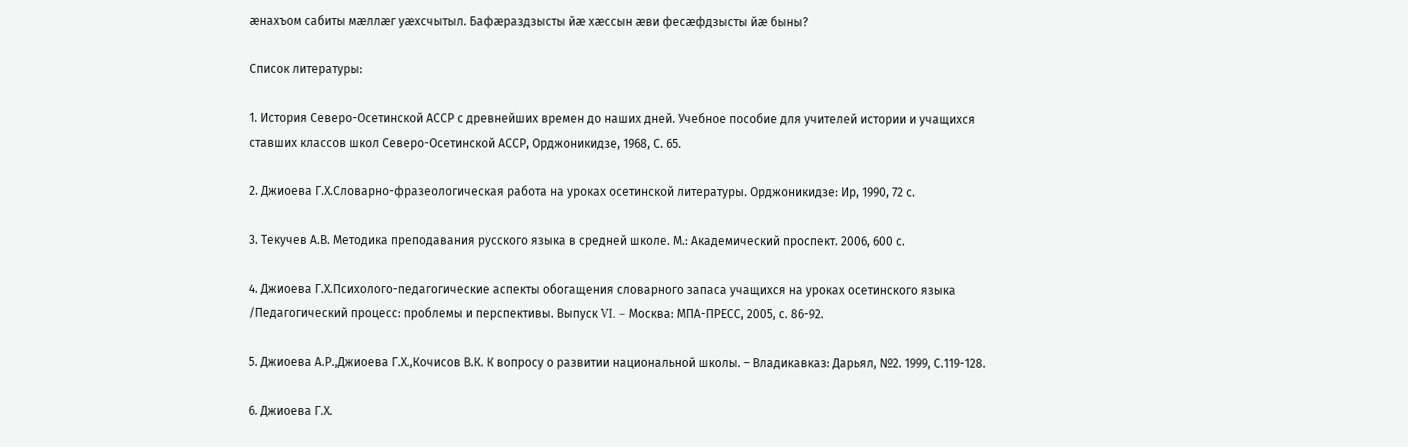æнахъом сабиты мæллæг уæхсчытыл. Бафæраздзысты йæ хæссын æви фесæфдзысты йæ быны?

Список литературы:

1. История Северо-Осетинской АССР с древнейших времен до наших дней. Учебное пособие для учителей истории и учащихся ставших классов школ Северо-Осетинской АССР, Орджоникидзе, 1968, С. 65.

2. Джиоева Г.Х.Словарно-фразеологическая работа на уроках осетинской литературы. Орджоникидзе: Ир, 1990, 72 с.

3. Текучев А.В. Методика преподавания русского языка в средней школе. М.: Академический проспект. 2006, 600 с.

4. Джиоева Г.Х.Психолого-педагогические аспекты обогащения словарного запаса учащихся на уроках осетинского языка /Педагогический процесс: проблемы и перспективы. Выпуск VI. – Москва: МПА-ПРЕСС, 2005, с. 86-92.

5. Джиоева А.Р.,Джиоева Г.Х.,Кочисов В.К. К вопросу о развитии национальной школы. – Владикавказ: Дарьял, №2. 1999, С.119-128.

6. Джиоева Г.Х.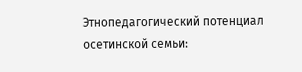Этнопедагогический потенциал осетинской семьи: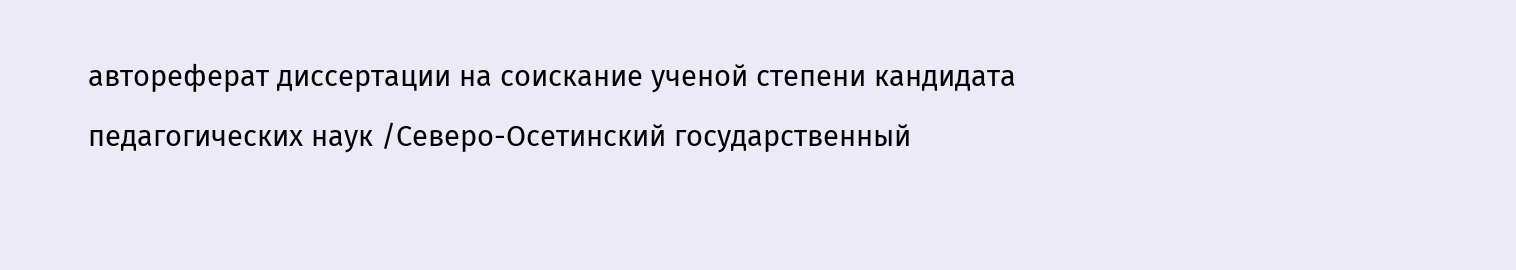автореферат диссертации на соискание ученой степени кандидата педагогических наук /Северо-Осетинский государственный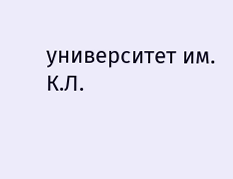университет им. К.Л.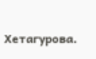Хетагурова.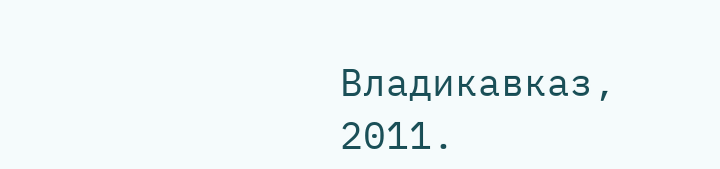Владикавказ, 2011.